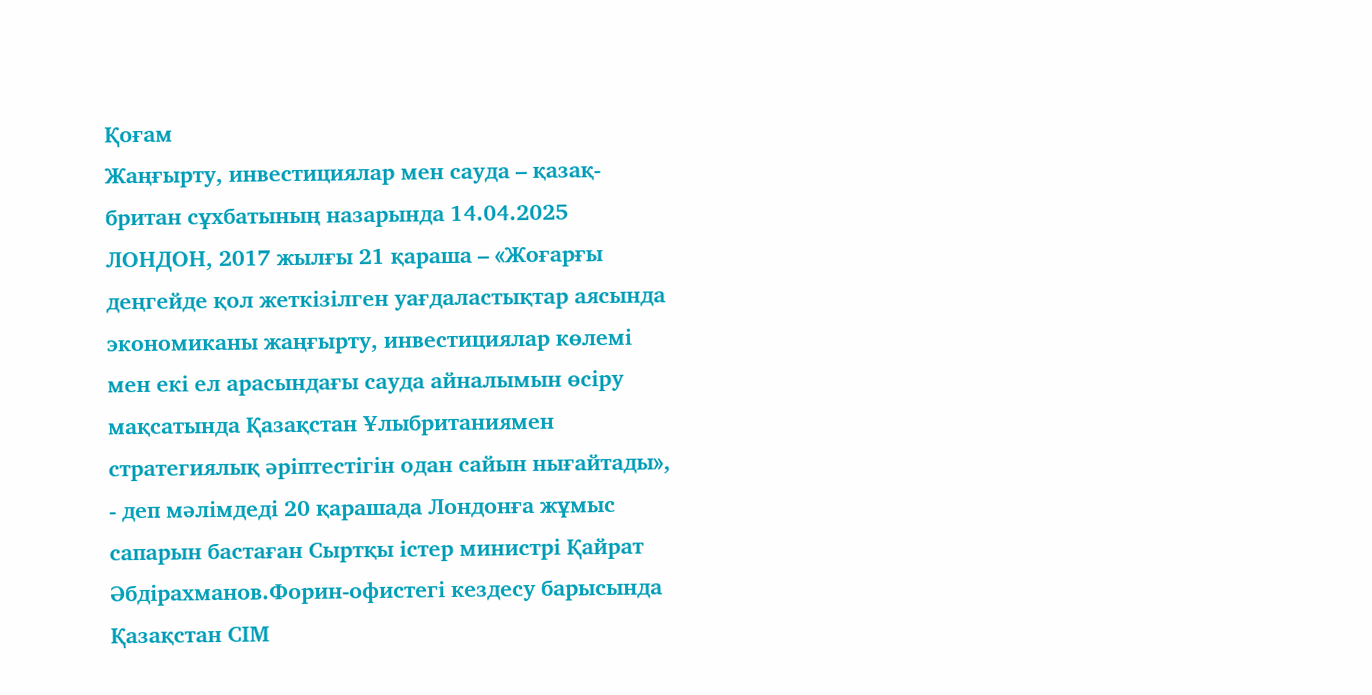Қоғам
Жаңғырту, инвестициялар мен сауда – қазақ-британ сұхбатының назарында 14.04.2025
ЛОНДОН, 2017 жылғы 21 қараша – «Жоғарғы деңгейде қол жеткізілген уағдаластықтар аясында экономиканы жаңғырту, инвестициялар көлемі мен екі ел арасындағы сауда айналымын өсіру мақсатында Қазақстан Ұлыбританиямен стратегиялық әріптестігін одан сайын нығайтады», - деп мәлімдеді 20 қарашада Лондонға жұмыс сапарын бастаған Сыртқы істер министрі Қайрат Әбдірахманов.Форин-офистегі кездесу барысында Қазақстан СІМ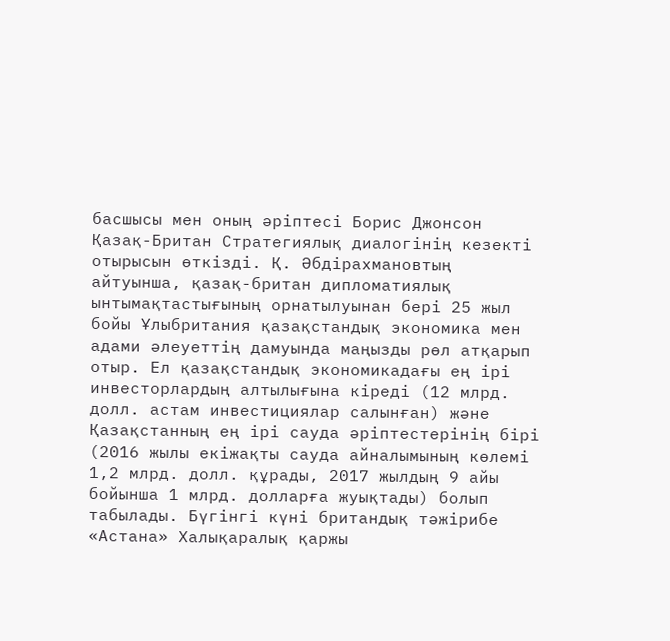басшысы мен оның әріптесі Борис Джонсон Қазақ-Британ Стратегиялық диалогінің кезекті отырысын өткізді. Қ. Әбдірахмановтың айтуынша, қазақ-британ дипломатиялық ынтымақтастығының орнатылуынан бері 25 жыл бойы Ұлыбритания қазақстандық экономика мен адами әлеуеттің дамуында маңызды рөл атқарып отыр. Ел қазақстандық экономикадағы ең ірі инвесторлардың алтылығына кіреді (12 млрд. долл. астам инвестициялар салынған) және Қазақстанның ең ірі сауда әріптестерінің бірі (2016 жылы екіжақты сауда айналымының көлемі 1,2 млрд. долл. құрады, 2017 жылдың 9 айы бойынша 1 млрд. долларға жуықтады) болып табылады. Бүгінгі күні британдық тәжірибе «Астана» Халықаралық қаржы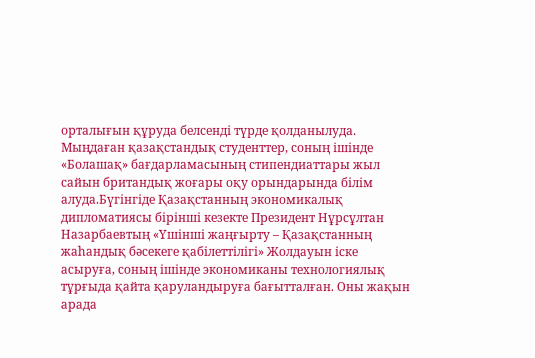орталығын құруда белсенді түрде қолданылуда. Мыңдаған қазақстандық студенттер, соның ішінде «Болашақ» бағдарламасының стипендиаттары жыл сайын британдық жоғары оқу орындарында білім алуда.Бүгінгіде Қазақстанның экономикалық дипломатиясы бірінші кезекте Президент Нұрсұлтан Назарбаевтың «Үшінші жаңғырту – Қазақстанның жаһандық бәсекеге қабілеттілігі» Жолдауын іске асыруға, соның ішінде экономиканы технологиялық тұрғыда қайта қаруландыруға бағытталған. Оны жақын арада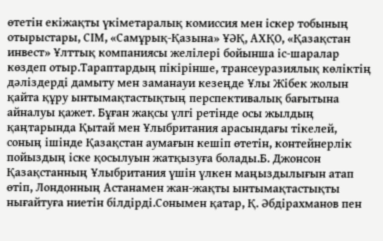өтетін екіжақты үкіметаралық комиссия мен іскер тобының отырыстары, СІМ, «Самұрық-Қазына» ҰӘҚ, АХҚО, «Қазақстан инвест» Ұлттық компаниясы желілері бойынша іс-шаралар көздеп отыр.Тараптардың пікірінше, трансеуразиялық көліктің дәліздерді дамыту мен заманауи кезеңде Ұлы Жібек жолын қайта құру ынтымақтастықтың перспективалық бағытына айналуы қажет. Бұған жақсы үлгі ретінде осы жылдың қаңтарында Қытай мен Ұлыбритания арасындағы тікелей, соның ішінде Қазақстан аумағын кешіп өтетін, контейнерлік пойыздың іске қосылуын жатқызуға болады.Б. Джонсон Қазақстанның Ұлыбритания үшін үлкен маңыздылығын атап өтіп, Лондонның Астанамен жан-жақты ынтымақтастықты нығайтуға ниетін білдірді.Сонымен қатар, Қ. Әбдірахманов пен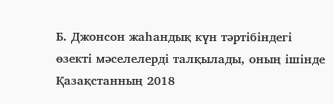Б. Джонсон жаһандық күн тәртібіндегі өзекті мәселелерді талқылады, оның ішінде Қазақстанның 2018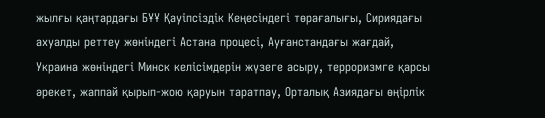жылғы қаңтардағы БҰҰ Қауіпсіздік Кеңесіндегі төрағалығы, Сириядағы ахуалды реттеу жөніндегі Астана процесі, Ауғанстандағы жағдай, Украина жөніндегі Минск келісімдерін жүзеге асыру, терроризмге қарсы әрекет, жаппай қырып-жою қаруын таратпау, Орталық Азиядағы өңірлік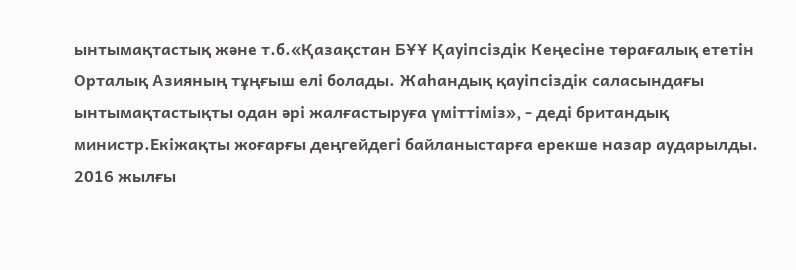ынтымақтастық және т.б.«Қазақстан БҰҰ Қауіпсіздік Кеңесіне төрағалық ететін Орталық Азияның тұңғыш елі болады. Жаһандық қауіпсіздік саласындағы ынтымақтастықты одан әрі жалғастыруға үміттіміз», - деді британдық министр.Екіжақты жоғарғы деңгейдегі байланыстарға ерекше назар аударылды. 2016 жылғы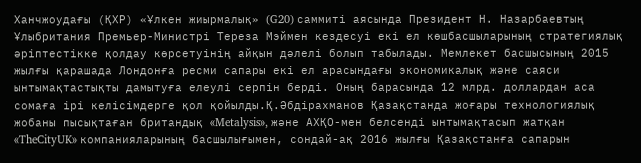Ханчжоудағы (ҚХР) «Ұлкен жиырмалық» (G20) саммиті аясында Президент Н. Назарбаевтың Ұлыбритания Премьер-Министрі Тереза Мэймен кездесуі екі ел көшбасшыларының стратегиялық әріптестікке қолдау көрсетуінің айқын дәлелі болып табылады. Мемлекет басшысының 2015 жылғы қарашада Лондонға ресми сапары екі ел арасындағы экономикалық және саяси ынтымақтастықты дамытуға елеулі серпін берді. Оның барасында 12 млрд. доллардан аса сомаға ірі келісімдерге қол қойылды.Қ.Әбдірахманов Қазақстанда жоғары технологиялық жобаны пысықтаған британдық «Metalysis», және АХҚО-мен белсенді ынтымақтасып жатқан «TheCityUK» компанияларының басшылығымен, сондай-ақ 2016 жылғы Қазақстанға сапарын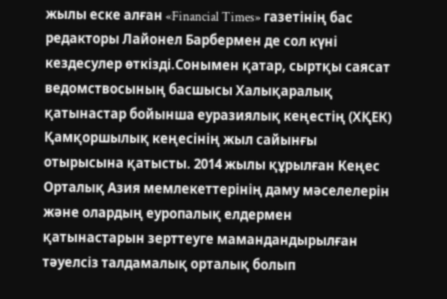жылы еске алған «Financial Times» газетінің бас редакторы Лайонел Барбермен де сол күні кездесулер өткізді.Сонымен қатар, сыртқы саясат ведомствосының басшысы Халықаралық қатынастар бойынша еуразиялық кеңестің (ХҚЕК) Қамқоршылық кеңесінің жыл сайынғы отырысына қатысты. 2014 жылы құрылған Кеңес Орталық Азия мемлекеттерінің даму мәселелерін және олардың еуропалық елдермен қатынастарын зерттеуге мамандандырылған тәуелсіз талдамалық орталық болып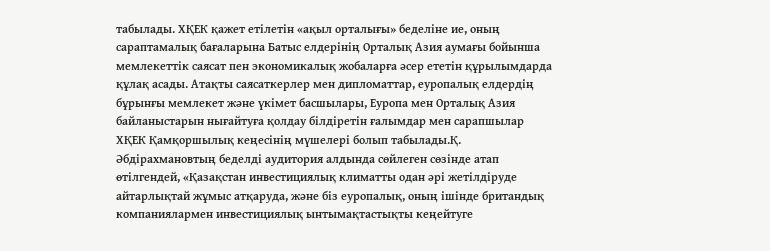табылады. ХҚЕК қажет етілетін «ақыл орталығы» беделіне ие, оның сараптамалық бағаларына Батыс елдерінің Орталық Азия аумағы бойынша мемлекеттік саясат пен экономикалық жобаларға әсер ететін құрылымдарда құлақ асады. Атақты саясаткерлер мен дипломаттар, еуропалық елдердің бұрынғы мемлекет және үкімет басшылары, Еуропа мен Орталық Азия байланыстарын нығайтуға қолдау білдіретін ғалымдар мен сарапшылар ХҚЕК Қамқоршылық кеңесінің мүшелері болып табылады.Қ. Әбдірахмановтың беделді аудитория алдында сөйлеген сөзінде атап өтілгендей, «Қазақстан инвестициялық климатты одан әрі жетілдіруде айтарлықтай жұмыс атқаруда, және біз еуропалық, оның ішінде британдық компаниялармен инвестициялық ынтымақтастықты кеңейтуге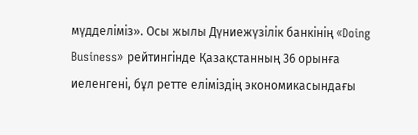мүдделіміз». Осы жылы Дүниежүзілік банкінің «Doing Business» рейтингінде Қазақстанның 36 орынға иеленгені, бұл ретте еліміздің экономикасындағы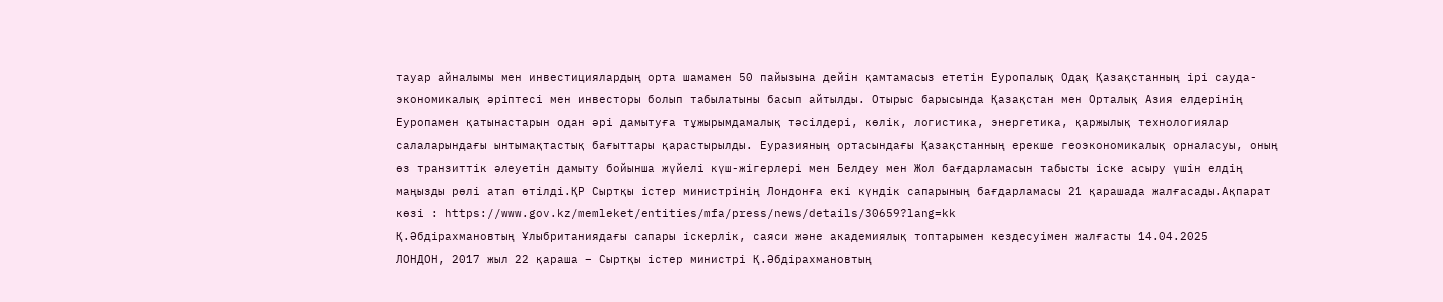тауар айналымы мен инвестициялардың орта шамамен 50 пайызына дейін қамтамасыз ететін Еуропалық Одақ Қазақстанның ірі сауда-экономикалық әріптесі мен инвесторы болып табылатыны басып айтылды. Отырыс барысында Қазақстан мен Орталық Азия елдерінің Еуропамен қатынастарын одан әрі дамытуға тұжырымдамалық тәсілдері, көлік, логистика, энергетика, қаржылық технологиялар салаларындағы ынтымақтастық бағыттары қарастырылды. Еуразияның ортасындағы Қазақстанның ерекше геоэкономикалық орналасуы, оның өз транзиттік әлеуетін дамыту бойынша жүйелі күш-жігерлері мен Белдеу мен Жол бағдарламасын табысты іске асыру үшін елдің маңызды рөлі атап өтілді.ҚР Сыртқы істер министрінің Лондонға екі күндік сапарының бағдарламасы 21 қарашада жалғасады.Ақпарат көзі : https://www.gov.kz/memleket/entities/mfa/press/news/details/30659?lang=kk
Қ.Әбдірахмановтың Ұлыбританиядағы сапары іскерлік, саяси және академиялық топтарымен кездесуімен жалғасты 14.04.2025
ЛОНДОН, 2017 жыл 22 қараша – Сыртқы істер министрі Қ.Әбдірахмановтың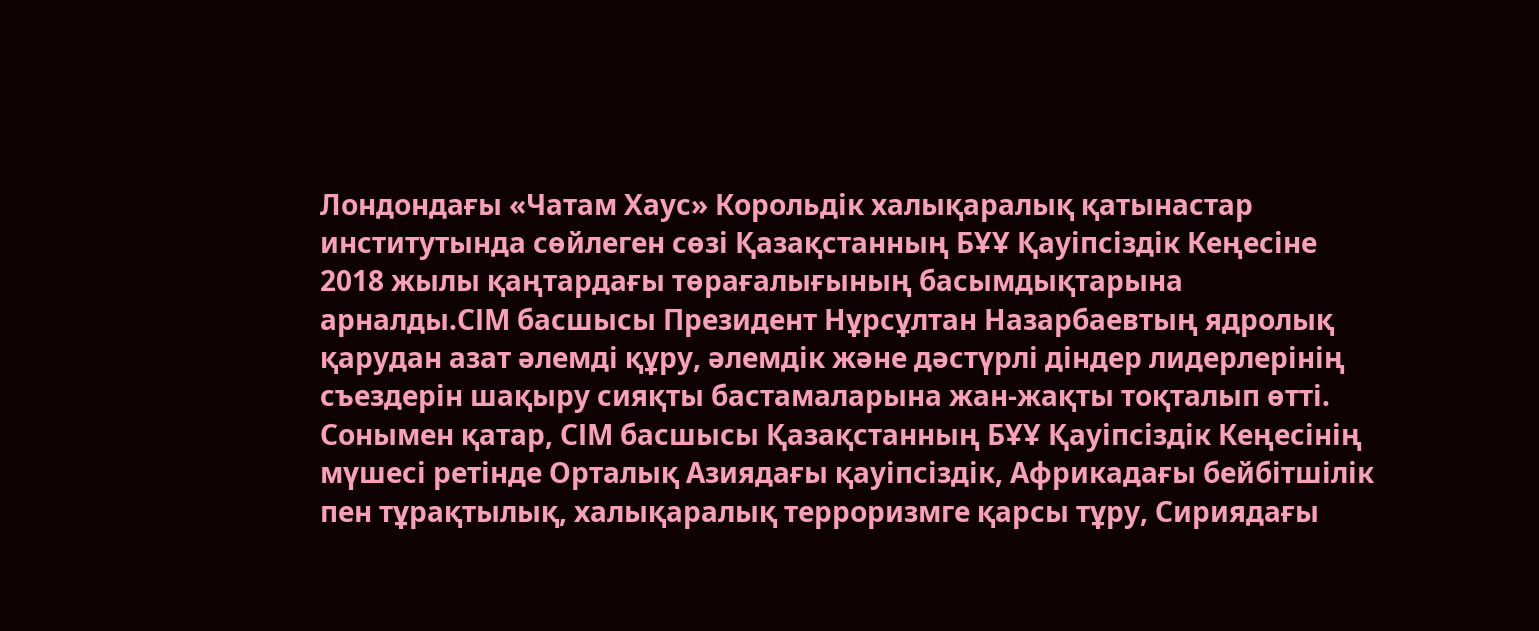Лондондағы «Чатам Хаус» Корольдік халықаралық қатынастар институтында сөйлеген сөзі Қазақстанның БҰҰ Қауіпсіздік Кеңесіне 2018 жылы қаңтардағы төрағалығының басымдықтарына арналды.СІМ басшысы Президент Нұрсұлтан Назарбаевтың ядролық қарудан азат әлемді құру, әлемдік және дәстүрлі діндер лидерлерінің съездерін шақыру сияқты бастамаларына жан-жақты тоқталып өтті. Сонымен қатар, СІМ басшысы Қазақстанның БҰҰ Қауіпсіздік Кеңесінің мүшесі ретінде Орталық Азиядағы қауіпсіздік, Африкадағы бейбітшілік пен тұрақтылық, халықаралық терроризмге қарсы тұру, Сириядағы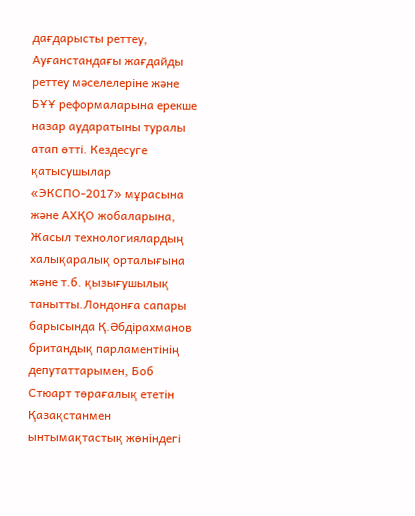дағдарысты реттеу, Ауғанстандағы жағдайды реттеу мәселелеріне және БҰҰ реформаларына ерекше назар аударатыны туралы атап өтті. Кездесуге қатысушылар «ЭКСПО-2017» мұрасына және АХҚО жобаларына, Жасыл технологиялардың халықаралық орталығына және т.б. қызығушылық танытты.Лондонға сапары барысында Қ.Әбдірахманов британдық парламентінің депутаттарымен, Боб Стюарт төрағалық ететін Қазақстанмен ынтымақтастық жөніндегі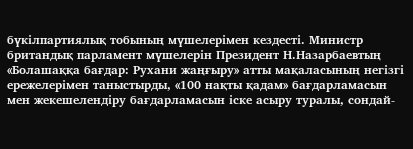бүкілпартиялық тобының мүшелерімен кездесті. Министр британдық парламент мүшелерін Президент Н.Назарбаевтың «Болашаққа бағдар: Рухани жаңғыру» атты мақаласының негізгі ережелерімен таныстырды, «100 нақты қадам» бағдарламасын мен жекешелендіру бағдарламасын іске асыру туралы, сондай-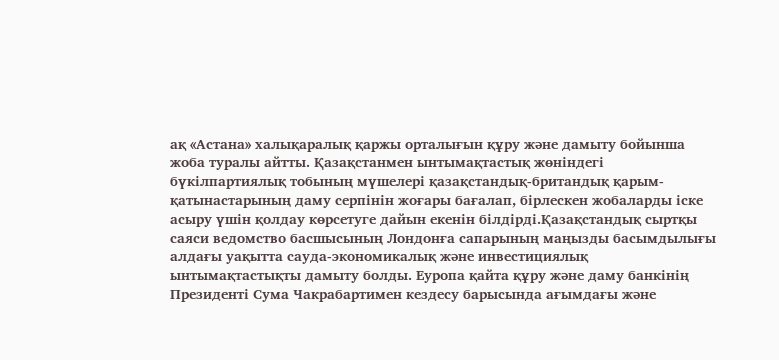ақ «Астана» халықаралық қаржы орталығын құру және дамыту бойынша жоба туралы айтты. Қазақстанмен ынтымақтастық жөніндегі бүкілпартиялық тобының мүшелері қазақстандық-британдық қарым-қатынастарының даму серпінін жоғары бағалап, бірлескен жобаларды іске асыру үшін қолдау көрсетуге дайын екенін білдірді.Қазақстандық сыртқы саяси ведомство басшысының Лондонға сапарының маңызды басымдылығы алдағы уақытта сауда-экономикалық және инвестициялық ынтымақтастықты дамыту болды. Еуропа қайта құру және даму банкінің Президенті Сума Чакрабартимен кездесу барысында ағымдағы және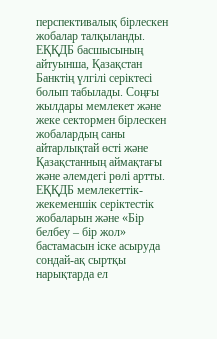перспективалық бірлескен жобалар талқыланды. ЕҚҚДБ басшысының айтуынша, Қазақстан Банктің үлгілі серіктесі болып табылады. Соңғы жылдары мемлекет және жеке сектормен бірлескен жобалардың саны айтарлықтай өсті және Қазақстанның аймақтағы және әлемдегі рөлі артты. ЕҚҚДБ мемлекеттік-жекеменшік серіктестік жобаларын және «Бір белбеу – бір жол» бастамасын іске асыруда сондай-ақ сыртқы нарықтарда ел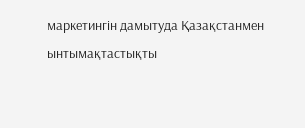маркетингін дамытуда Қазақстанмен ынтымақтастықты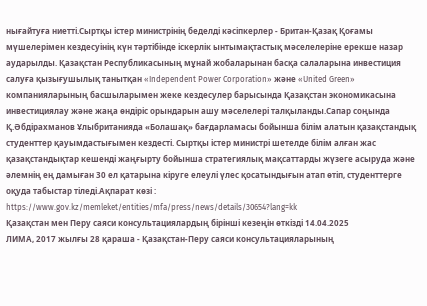нығайтуға ниетті.Сыртқы істер министрінің беделді кәсіпкерлер - Британ-Қазақ Қоғамы мүшелерімен кездесуінің күн тәртібінде іскерлік ынтымақтастық мәселелеріне ерекше назар аударылды. Қазақстан Республикасының мұнай жобаларынан басқа салаларына инвестиция салуға қызығушылық танытқан «Independent Power Corporation» және «United Green» компанияларының басшыларымен жеке кездесулер барысында Қазақстан экономикасына инвестициялау және жаңа өндіріс орындарын ашу мәселелері талқыланды.Сапар соңында Қ.Әбдірахманов Ұлыбританияда «Болашақ» бағдарламасы бойынша білім алатын қазақстандық студенттер қауымдастығымен кездесті. Сыртқы істер министрі шетелде білім алған жас қазақстандықтар кешенді жаңғырту бойынша стратегиялық мақсаттарды жүзеге асыруда және әлемнің ең дамыған 30 ел қатарына кіруге елеулі үлес қосатындығын атап өтіп, студенттерге оқуда табыстар тіледі.Ақпарат көзі : https://www.gov.kz/memleket/entities/mfa/press/news/details/30654?lang=kk
Қазақстан мен Перу саяси консультациялардың бірінші кезеңін өткізді 14.04.2025
ЛИМА, 2017 жылғы 28 қараша - Қазақстан-Перу саяси консультацияларының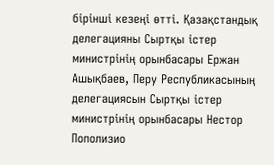бірінші кезеңі өтті. Қазақстандық делегацияны Сыртқы істер министрінің орынбасары Ержан Ашықбаев, Перу Республикасының делегациясын Сыртқы істер министрінің орынбасары Нестор Пополизио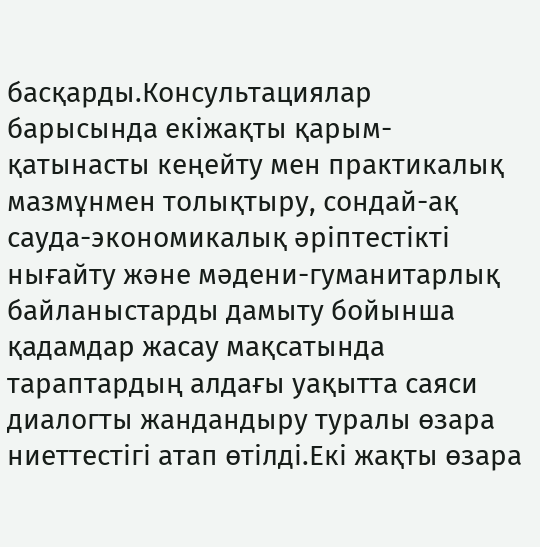басқарды.Консультациялар барысында екіжақты қарым-қатынасты кеңейту мен практикалық мазмұнмен толықтыру, сондай-ақ сауда-экономикалық әріптестікті нығайту және мәдени-гуманитарлық байланыстарды дамыту бойынша қадамдар жасау мақсатында тараптардың алдағы уақытта саяси диалогты жандандыру туралы өзара ниеттестігі атап өтілді.Екі жақты өзара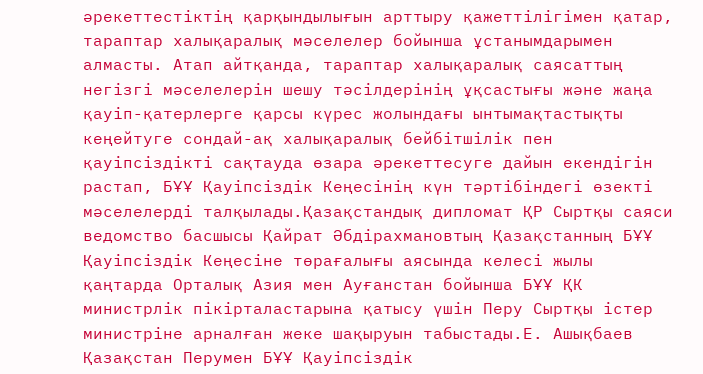әрекеттестіктің қарқындылығын арттыру қажеттілігімен қатар, тараптар халықаралық мәселелер бойынша ұстанымдарымен алмасты. Атап айтқанда, тараптар халықаралық саясаттың негізгі мәселелерін шешу тәсілдерінің ұқсастығы және жаңа қауіп-қатерлерге қарсы күрес жолындағы ынтымақтастықты кеңейтуге сондай-ақ халықаралық бейбітшілік пен қауіпсіздікті сақтауда өзара әрекеттесуге дайын екендігін растап, БҰҰ Қауіпсіздік Кеңесінің күн тәртібіндегі өзекті мәселелерді талқылады.Қазақстандық дипломат ҚР Сыртқы саяси ведомство басшысы Қайрат Әбдірахмановтың Қазақстанның БҰҰ Қауіпсіздік Кеңесіне төрағалығы аясында келесі жылы қаңтарда Орталық Азия мен Ауғанстан бойынша БҰҰ ҚК министрлік пікірталастарына қатысу үшін Перу Сыртқы істер министріне арналған жеке шақыруын табыстады.Е. Ашықбаев Қазақстан Перумен БҰҰ Қауіпсіздік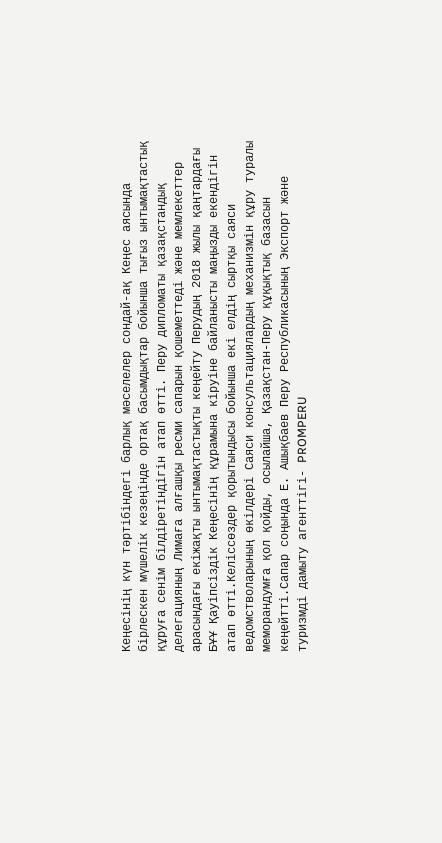Кеңесінің күн тәртібіндегі барлық мәселелер сондай-ақ Кеңес аясында бірлескен мүшелік кезеңінде ортақ басымдықтар бойынша тығыз ынтымақтастық құруға сенім білдіретіндігін атап өтті. Перу дипломаты қазақстандық делегацияның Лимаға алғашқы ресми сапарын қошеметтеді және мемлекеттер арасындағы екіжақты ынтымақтастықты кеңейту Перудың 2018 жылы қаңтардағы БҰҰ Қауіпсіздік Кеңесінің құрамына кіруіне байланысты маңызды екендігін атап өтті.Келіссөздер қорытындысы бойынша екі елдің сыртқы саяси ведомстволарының өкілдері Саяси консультациялардың механизмін құру туралы меморандумға қол қойды, осылайша, Қазақстан-Перу құқықтық базасын кеңейтті.Сапар соңында Е. Ашықбаев Перу Республикасының Экспорт және туризмді дамыту агенттігі- PROMPERU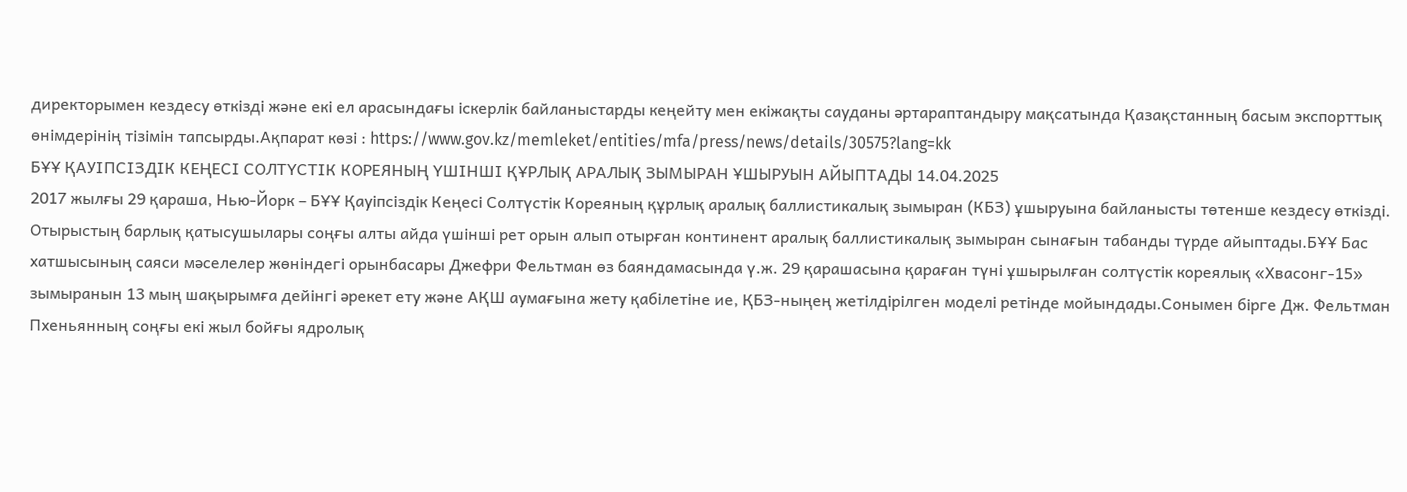директорымен кездесу өткізді және екі ел арасындағы іскерлік байланыстарды кеңейту мен екіжақты сауданы әртараптандыру мақсатында Қазақстанның басым экспорттық өнімдерінің тізімін тапсырды.Ақпарат көзі : https://www.gov.kz/memleket/entities/mfa/press/news/details/30575?lang=kk
БҰҰ ҚАУІПСІЗДІК КЕҢЕСІ СОЛТҮСТІК КОРЕЯНЫҢ ҮШІНШІ ҚҰРЛЫҚ АРАЛЫҚ ЗЫМЫРАН ҰШЫРУЫН АЙЫПТАДЫ 14.04.2025
2017 жылғы 29 қараша, Нью-Йорк – БҰҰ Қауіпсіздік Кеңесі Солтүстік Кореяның құрлық аралық баллистикалық зымыран (КБЗ) ұшыруына байланысты төтенше кездесу өткізді. Отырыстың барлық қатысушылары соңғы алты айда үшінші рет орын алып отырған континент аралық баллистикалық зымыран сынағын табанды түрде айыптады.БҰҰ Бас xатшысының саяси мәселелер жөніндегі орынбасары Джефри Фельтман өз баяндамасында ү.ж. 29 қарашасына қараған түні ұшырылған солтүстік кореялық «Хвасонг-15» зымыранын 13 мың шақырымға дейінгі әрекет ету және АҚШ аумағына жету қабілетіне ие, ҚБЗ-ныңең жетілдірілген моделі ретінде мойындады.Сонымен бірге Дж. Фельтман Пхеньянның соңғы екі жыл бойғы ядролық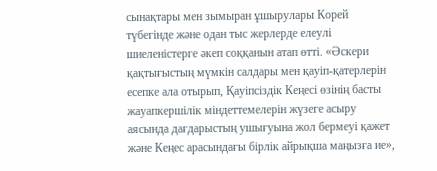сынақтары мен зымыран ұшырулары Корей түбегінде және одан тыс жерлерде елеулі шиеленістерге әкеп соққанын атап өтті. «Әскери қақтығыстың мүмкін салдары мен қауіп-қатерлерін есепке ала отырып, Қауіпсіздік Кеңесі өзінің басты жауапкершілік міндеттемелерін жүзеге асыру аясында дағдарыстың ушығуына жол бермеуі қажет және Кеңес арасындағы бірлік айрықша маңызға ие»,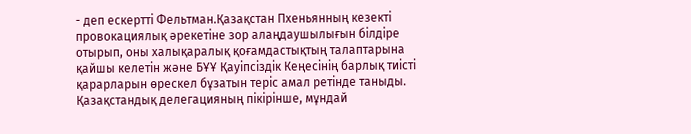- деп ескертті Фельтман.Қазақстан Пхеньянның кезекті провокациялық әрекетіне зор алаңдаушылығын білдіре отырып, оны халықаралық қоғамдастықтың талаптарына қайшы келетін және БҰҰ Қауіпсіздік Кеңесінің барлық тиісті қарарларын өрескел бұзатын теріс амал ретінде таныды. Қазақстандық делегацияның пікірінше, мұндай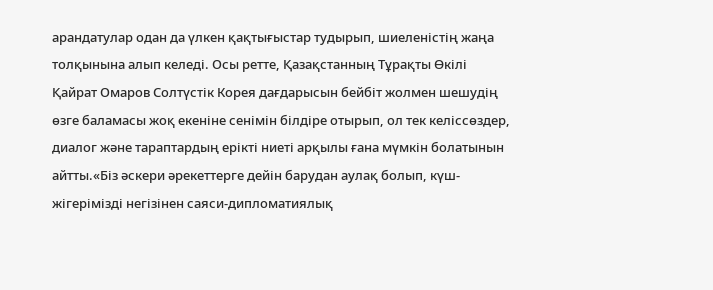арандатулар одан да үлкен қақтығыстар тудырып, шиеленістің жаңа толқынына алып келеді. Осы ретте, Қазақстанның Тұрақты Өкілі Қайрат Омаров Солтүстік Корея дағдарысын бейбіт жолмен шешудің өзге баламасы жоқ екеніне сенімін білдіре отырып, ол тек келіссөздер, диалог және тараптардың ерікті ниеті арқылы ғана мүмкін болатынын айтты.«Біз әскери әрекеттерге дейін барудан аулақ болып, күш-жігерімізді негізінен саяси-дипломатиялық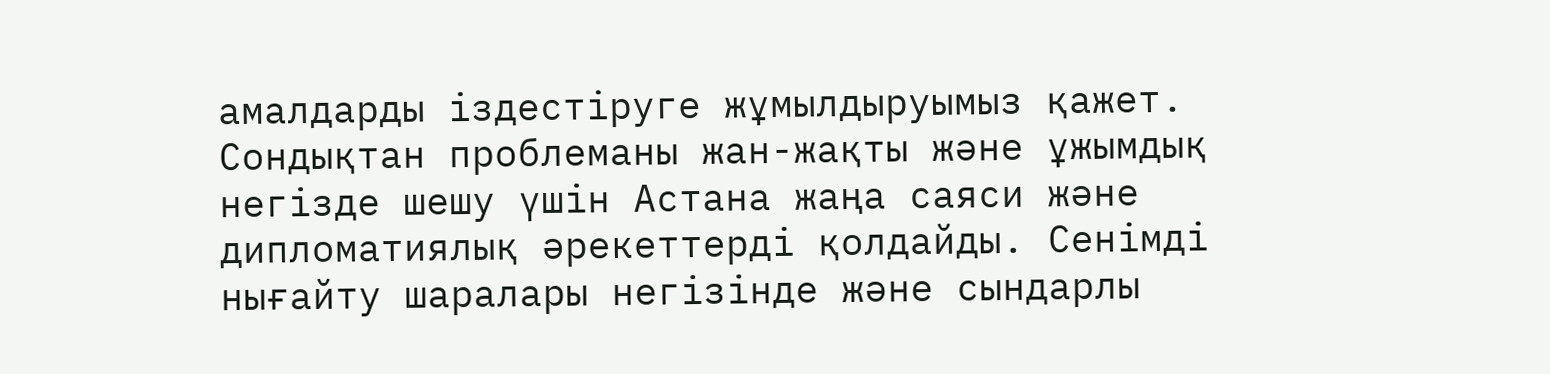амалдарды іздестіруге жұмылдыруымыз қажет. Сондықтан проблеманы жан-жақты және ұжымдық негізде шешу үшін Астана жаңа саяси және дипломатиялық әрекеттерді қолдайды. Сенiмдi нығайту шаралары негізінде және сындарлы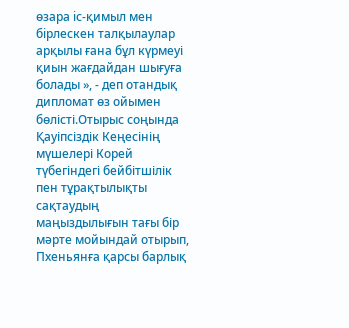өзара iс-қимыл мен бiрлескен талқылаулар арқылы ғана бұл күрмеуі қиын жағдайдан шығуға болады », - деп отандық дипломат өз ойымен бөлісті.Отырыс соңында Қауіпсіздік Кеңесінің мүшелері Корей түбегіндегі бейбітшілік пен тұрақтылықты сақтаудың маңыздылығын тағы бір мәрте мойындай отырып, Пхеньянға қарсы барлық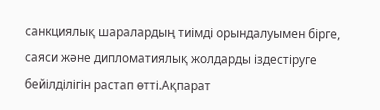санкциялық шаралардың тиімді орындалуымен бірге, саяси және дипломатиялық жолдарды іздестіруге бейілділігін растап өтті.Ақпарат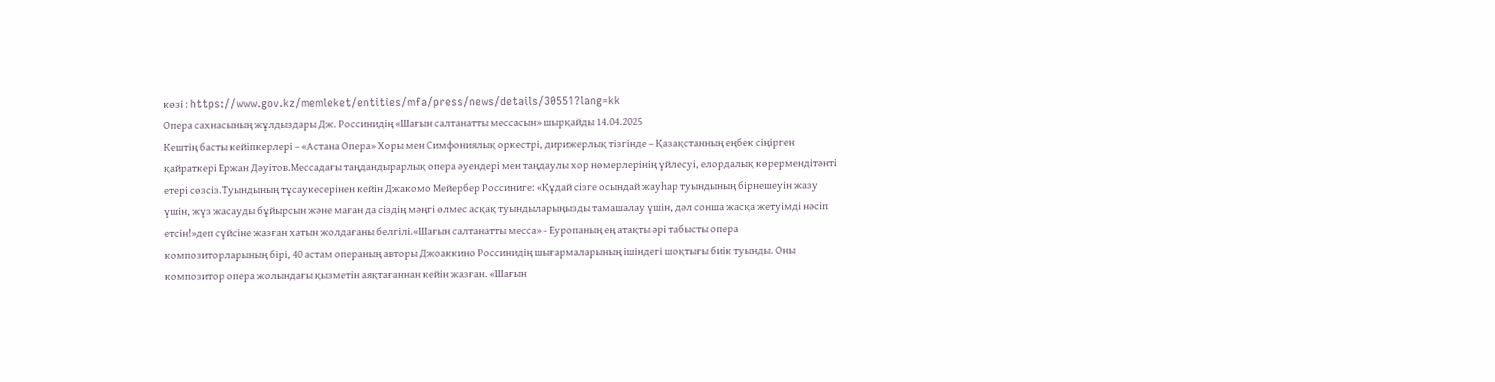көзі : https://www.gov.kz/memleket/entities/mfa/press/news/details/30551?lang=kk
Опера сахнасының жұлдыздары Дж. Россинидің «Шағын салтанатты мессасын» шырқайды 14.04.2025
Кештің басты кейіпкерлері – «Астана Опера» Хоры мен Симфониялық оркестрі, дирижерлық тізгінде – Қазақстанның еңбек сіңірген қайраткері Ержан Дәуітов.Мессадағы таңдандырарлық опера әуендері мен таңдаулы хор нөмерлерінің үйлесуі, елордалық көрермендітәнті етері сөзсіз.Туындының тұсаукесерінен кейін Джакомо Мейербер Россиниге: «Құдай сізге осындай жауһар туындының бірнешеуін жазу үшін, жүз жасауды бұйырсын және маған да сіздің мәңгі өлмес асқақ туындыларыңызды тамашалау үшін, дәл сонша жасқа жетуімді нәсіп етсін!»деп сүйсіне жазған хатын жолдағаны белгілі.«Шағын салтанатты месса» - Еуропаның ең атақты әрі табысты опера композиторларының бірі, 40 астам операның авторы Джоаккино Россинидің шығармаларының ішіндегі шоқтығы биік туынды. Оны композитор опера жолындағы қызметін аяқтағаннан кейін жазған. «Шағын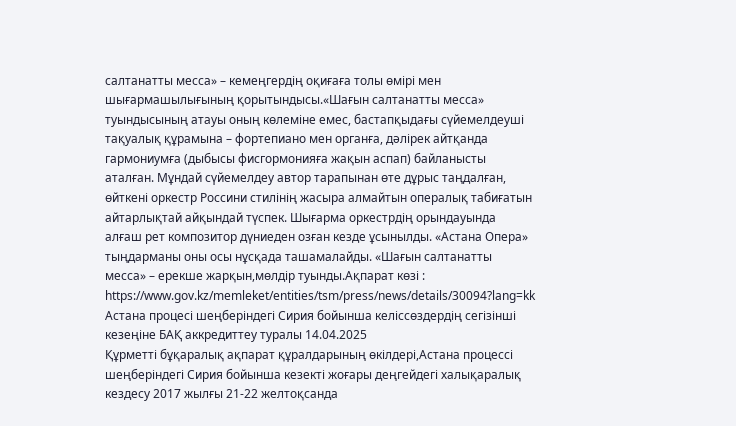салтанатты месса» – кемеңгердің оқиғаға толы өмірі мен шығармашылығының қорытындысы.«Шағын салтанатты месса» туындысының атауы оның көлеміне емес, бастапқыдағы сүйемелдеуші тақуалық құрамына – фортепиано мен органға, дәлірек айтқанда гармониумға (дыбысы фисгормонияға жақын аспап) байланысты аталған. Мұндай сүйемелдеу автор тарапынан өте дұрыс таңдалған, өйткені оркестр Россини стилінің жасыра алмайтын опералық табиғатын айтарлықтай айқындай түспек. Шығарма оркестрдің орындауында алғаш рет композитор дүниеден озған кезде ұсынылды. «Астана Опера» тыңдарманы оны осы нұсқада ташамалайды. «Шағын салтанатты месса» – ерекше жарқын,мөлдір туынды.Ақпарат көзі : https://www.gov.kz/memleket/entities/tsm/press/news/details/30094?lang=kk
Астана процесі шеңберіндегі Сирия бойынша келіссөздердің сегізінші кезеңіне БАҚ аккредиттеу туралы 14.04.2025
Құрметті бұқаралық ақпарат құралдарының өкілдері,Астана процессі шеңберіндегі Сирия бойынша кезекті жоғары деңгейдегі халықаралық кездесу 2017 жылғы 21-22 желтоқсанда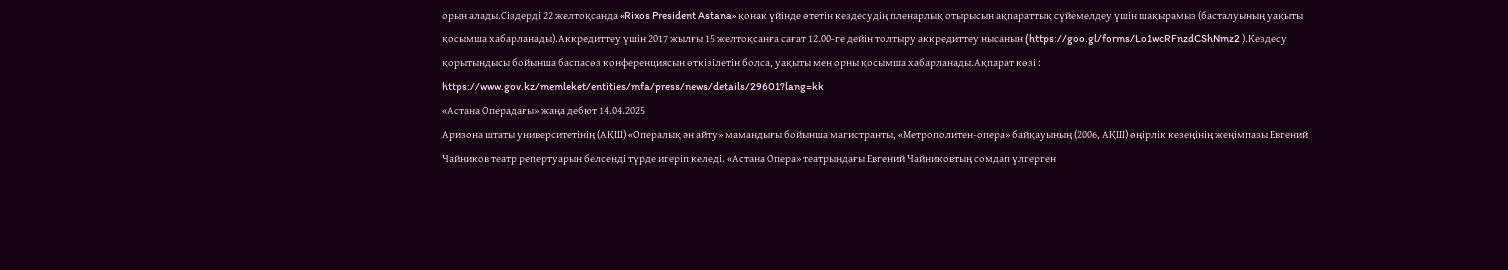орын алады.Сіздерді 22 желтоқсанда «Rixos President Astana» қонак үйінде өтетін кездесудің пленарлық отырысын ақпараттық сүйемелдеу үшін шақырамыз (басталуының уақыты қосымша хабарланады).Аккредиттеу үшін 2017 жылғы 15 желтоқсанға сағат 12.00-ге дейін толтыру аккредиттеу нысанын (https://goo.gl/forms/Lo1wcRFnzdCShNmz2 ).Кездесу қорытындысы бойынша баспасөз конференциясын өткізілетін болса, уақыты мен орны қосымша хабарланады.Ақпарат көзі : https://www.gov.kz/memleket/entities/mfa/press/news/details/29601?lang=kk
«Астана Операдағы» жаңа дебют 14.04.2025
Аризона штаты университетінің (АҚШ) «Опералық ән айту» мамандығы бойынша магистранты, «Метрополитен-опера» байқауының (2006, АҚШ) өңірлік кезеңінің жеңімпазы Евгений Чайников театр репертуарын белсенді түрде игеріп келеді. «Астана Опера» театрындағы Евгений Чайниковтың сомдап үлгерген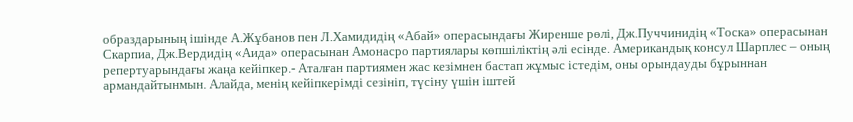образдарының ішінде А.Жұбанов пен Л.Хамидидің «Абай» операсындағы Жиренше рөлі, Дж.Пуччинидің «Тоска» операсынан Скарпиа, Дж.Вердидің «Аида» операсынан Амонасро партиялары көпшіліктің әлі есінде. Американдық консул Шарплес – оның репертуарындағы жаңа кейіпкер.- Аталған партиямен жас кезімнен бастап жұмыс істедім, оны орындауды бұрыннан армандайтынмын. Алайда, менің кейіпкерімді сезініп, түсіну үшін іштей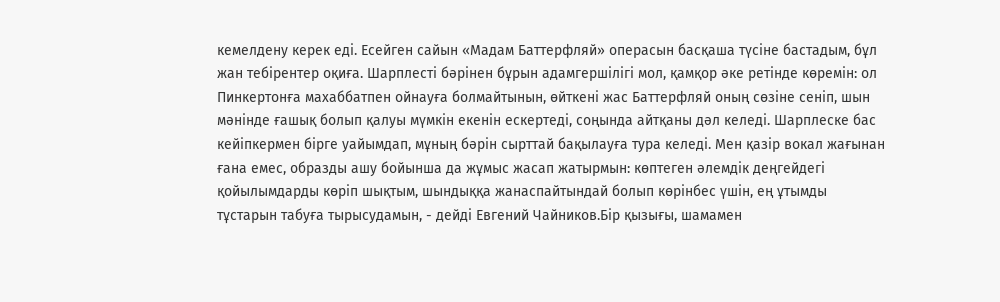кемелдену керек еді. Есейген сайын «Мадам Баттерфляй» операсын басқаша түсіне бастадым, бұл жан тебірентер оқиға. Шарплесті бәрінен бұрын адамгершілігі мол, қамқор әке ретінде көремін: ол Пинкертонға махаббатпен ойнауға болмайтынын, өйткені жас Баттерфляй оның сөзіне сеніп, шын мәнінде ғашық болып қалуы мүмкін екенін ескертеді, соңында айтқаны дәл келеді. Шарплеске бас кейіпкермен бірге уайымдап, мұның бәрін сырттай бақылауға тура келеді. Мен қазір вокал жағынан ғана емес, образды ашу бойынша да жұмыс жасап жатырмын: көптеген әлемдік деңгейдегі қойылымдарды көріп шықтым, шындыққа жанаспайтындай болып көрінбес үшін, ең ұтымды тұстарын табуға тырысудамын, - дейді Евгений Чайников.Бір қызығы, шамамен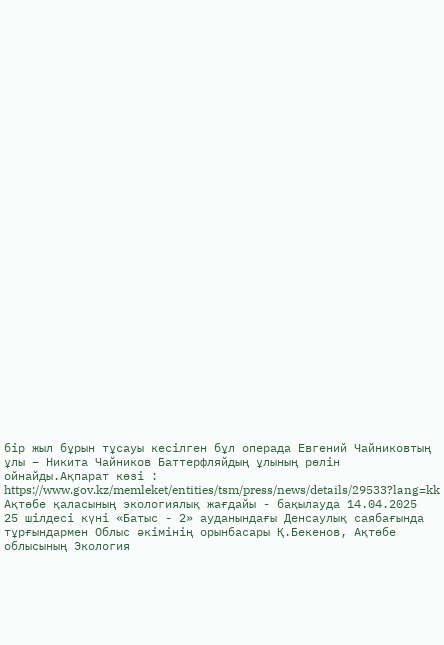бір жыл бұрын тұсауы кесілген бұл операда Евгений Чайниковтың ұлы – Никита Чайников Баттерфляйдың ұлының рөлін ойнайды.Ақпарат көзі : https://www.gov.kz/memleket/entities/tsm/press/news/details/29533?lang=kk
Ақтөбе қаласының экологиялық жағдайы - бақылауда 14.04.2025
25 шілдесі күні «Батыс - 2» ауданындағы Денсаулық саябағында тұрғындармен Облыс әкімінің орынбасары Қ.Бекенов, Ақтөбе облысының Экология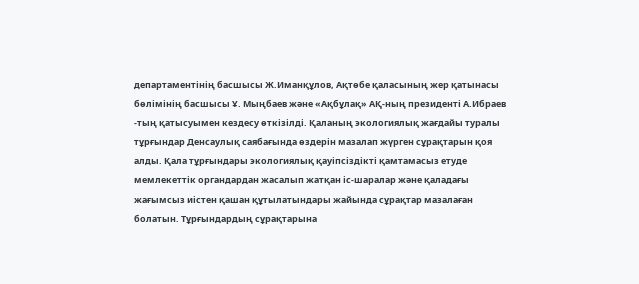департаментінің басшысы Ж.Иманқұлов, Ақтөбе қаласының жер қатынасы бөлімінің басшысы Ұ. Мыңбаев және «Ақбұлақ» АҚ-ның президенті А.Ибраев -тың қатысуымен кездесу өткізілді. Қаланың экологиялық жағдайы туралы тұрғындар Денсаулық саябағында өздерін мазалап жүрген сұрақтарын қоя алды. Қала тұрғындары экологиялық қауіпсіздікті қамтамасыз етуде мемлекеттік органдардан жасалып жатқан іс-шаралар және қаладағы жағымсыз иістен қашан құтылатындары жайында сұрақтар мазалаған болатын. Тұрғындардың сұрақтарына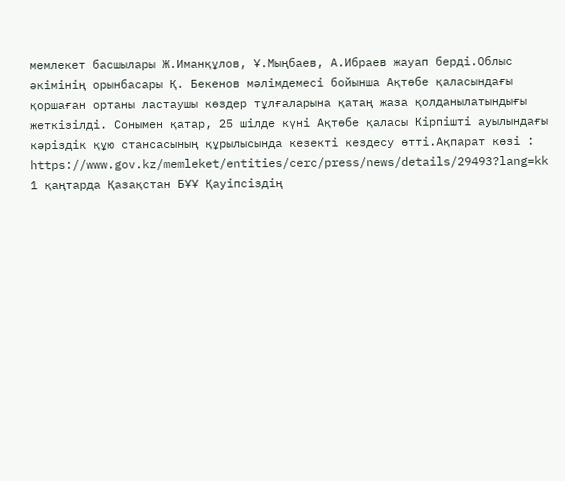мемлекет басшылары Ж.Иманқұлов, Ұ.Мыңбаев, А.Ибраев жауап берді.Облыс әкімінің орынбасары Қ. Бекенов мәлімдемесі бойынша Ақтөбе қаласындағы қоршаған ортаны ластаушы көздер тұлғаларына қатаң жаза қолданылатындығы жеткізілді. Сонымен қатар, 25 шілде күні Ақтөбе қаласы Кірпішті ауылындағы кәріздік құю стансасының құрылысында кезекті кездесу өтті.Ақпарат көзі : https://www.gov.kz/memleket/entities/cerc/press/news/details/29493?lang=kk
1 қаңтарда Қазақстан БҰҰ Қауіпсіздің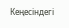Кеңесіндегі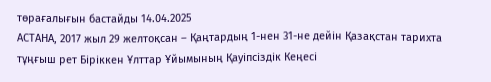төрағалығын бастайды 14.04.2025
АСТАНА, 2017 жыл 29 желтоқсан – Қаңтардың 1-нен 31-не дейін Қазақстан тарихта тұңғыш рет Біріккен Ұлттар Ұйымының Қауіпсіздік Кеңесі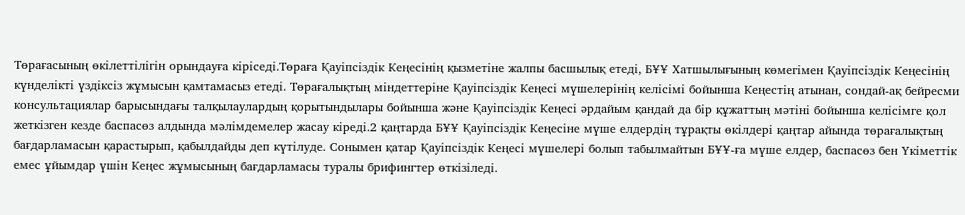Төрағасының өкілеттілігін орындауға кіріседі.Төраға Қауіпсіздік Кеңесінің қызметіне жалпы басшылық етеді, БҰҰ Хатшылығының көмегімен Қауіпсіздік Кеңесінің күнделікті үздіксіз жұмысын қамтамасыз етеді. Төрағалықтың міндеттеріне Қауіпсіздік Кеңесі мүшелерінің келісімі бойынша Кеңестің атынан, сондай-ақ бейресми консультациялар барысындағы талқылаулардың қорытындылары бойынша және Қауіпсіздік Кеңесі әрдайым қандай да бір құжаттың мәтіні бойынша келісімге қол жеткізген кезде баспасөз алдында мәлімдемелер жасау кіреді.2 қаңтарда БҰҰ Қауіпсіздік Кеңесіне мүше елдердің тұрақты өкілдері қаңтар айында төрағалықтың бағдарламасын қарастырып, қабылдайды деп күтілуде. Сонымен қатар Қауіпсіздік Кеңесі мүшелері болып табылмайтын БҰҰ-ға мүше елдер, баспасөз бен Үкіметтік емес ұйымдар үшін Кеңес жұмысының бағдарламасы туралы брифингтер өткізіледі.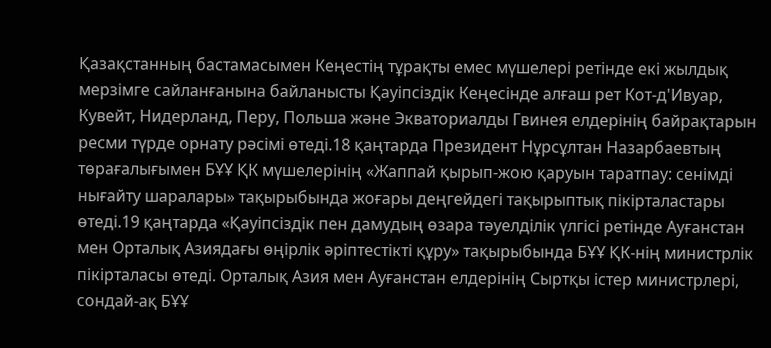Қазақстанның бастамасымен Кеңестің тұрақты емес мүшелері ретінде екі жылдық мерзімге сайланғанына байланысты Қауіпсіздік Кеңесінде алғаш рет Кот-д'Ивуар, Кувейт, Нидерланд, Перу, Польша және Экваториалды Гвинея елдерінің байрақтарын ресми түрде орнату рәсімі өтеді.18 қаңтарда Президент Нұрсұлтан Назарбаевтың төрағалығымен БҰҰ ҚК мүшелерінің «Жаппай қырып-жою қаруын таратпау: сенімді нығайту шаралары» тақырыбында жоғары деңгейдегі тақырыптық пікірталастары өтеді.19 қаңтарда «Қауіпсіздік пен дамудың өзара тәуелділік үлгісі ретінде Ауғанстан мен Орталық Азиядағы өңірлік әріптестікті құру» тақырыбында БҰҰ ҚК-нің министрлік пікірталасы өтеді. Орталық Азия мен Ауғанстан елдерінің Сыртқы істер министрлері, сондай-ақ БҰҰ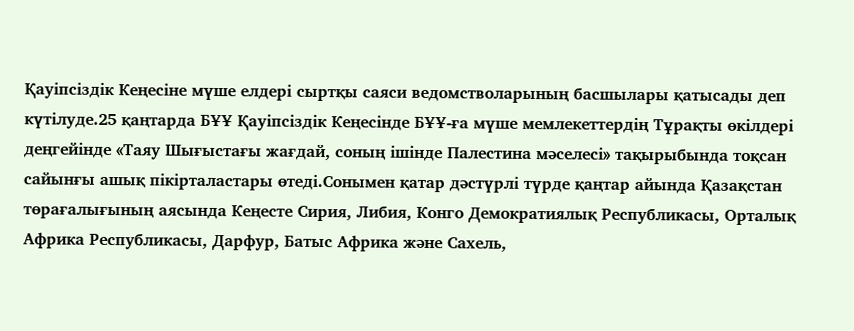Қауіпсіздік Кеңесіне мүше елдері сыртқы саяси ведомстволарының басшылары қатысады деп күтілуде.25 қаңтарда БҰҰ Қауіпсіздік Кеңесінде БҰҰ-ға мүше мемлекеттердің Тұрақты өкілдері деңгейінде «Таяу Шығыстағы жағдай, соның ішінде Палестина мәселесі» тақырыбында тоқсан сайынғы ашық пікірталастары өтеді.Сонымен қатар дәстүрлі түрде қаңтар айында Қазақстан төрағалығының аясында Кеңесте Сирия, Либия, Конго Демократиялық Республикасы, Орталық Африка Республикасы, Дарфур, Батыс Африка және Сахель,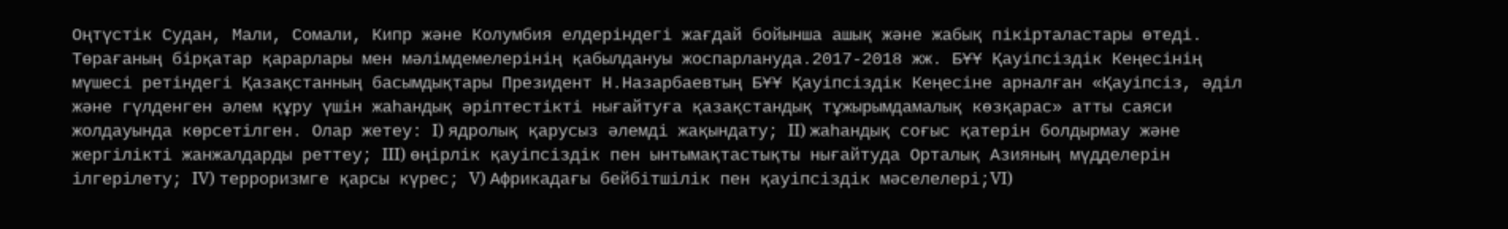Оңтүстік Судан, Мали, Сомали, Кипр және Колумбия елдеріндегі жағдай бойынша ашық және жабық пікірталастары өтеді. Төрағаның бірқатар қарарлары мен мәлімдемелерінің қабылдануы жоспарлануда.2017-2018 жж. БҰҰ Қауіпсіздік Кеңесінің мүшесі ретіндегі Қазақстанның басымдықтары Президент Н.Назарбаевтың БҰҰ Қауіпсіздік Кеңесіне арналған «Қауіпсіз, әділ және гүлденген әлем құру үшін жаһандық әріптестікті нығайтуға қазақстандық тұжырымдамалық көзқарас» атты саяси жолдауында көрсетілген. Олар жетеу: I) ядролық қарусыз әлемді жақындату; II) жаһандық соғыс қатерін болдырмау және жергілікті жанжалдарды реттеу; III) өңірлік қауіпсіздік пен ынтымақтастықты нығайтуда Орталық Азияның мүдделерін ілгерілету; IV) терроризмге қарсы күрес; V) Африкадағы бейбітшілік пен қауіпсіздік мәселелері;VI)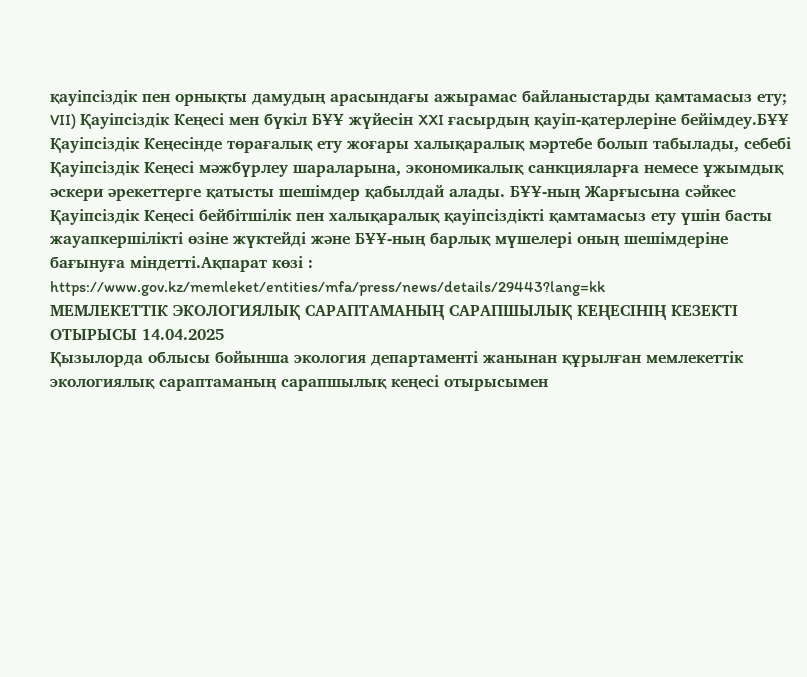қауіпсіздік пен орнықты дамудың арасындағы ажырамас байланыстарды қамтамасыз ету; VII) Қауіпсіздік Кеңесі мен бүкіл БҰҰ жүйесін XXI ғасырдың қауіп-қатерлеріне бейімдеу.БҰҰ Қауіпсіздік Кеңесінде төрағалық ету жоғары халықаралық мәртебе болып табылады, себебі Қауіпсіздік Кеңесі мәжбүрлеу шараларына, экономикалық санкцияларға немесе ұжымдық әскери әрекеттерге қатысты шешімдер қабылдай алады. БҰҰ-ның Жарғысына сәйкес Қауіпсіздік Кеңесі бейбітшілік пен халықаралық қауіпсіздікті қамтамасыз ету үшін басты жауапкершілікті өзіне жүктейді және БҰҰ-ның барлық мүшелері оның шешімдеріне бағынуға міндетті.Ақпарат көзі : https://www.gov.kz/memleket/entities/mfa/press/news/details/29443?lang=kk
МЕМЛЕКЕТТIК ЭКОЛОГИЯЛЫҚ САРАПТАМАНЫҢ САРАПШЫЛЫҚ КЕҢЕСIНІҢ КЕЗЕКТІ ОТЫРЫСЫ 14.04.2025
Қызылорда облысы бойынша экология департаменті жанынан құрылған мемлекеттік экологиялық сараптаманың сарапшылық кеңесі отырысымен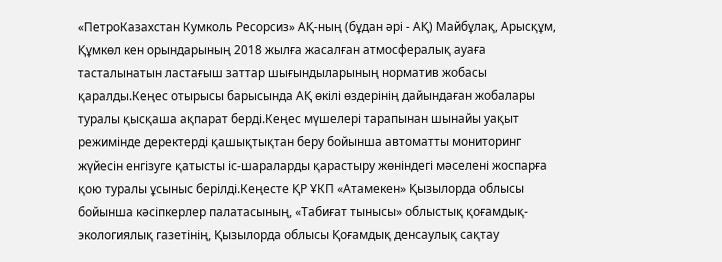«ПетроКазахстан Кумколь Ресорсиз» АҚ-ның (бұдан әрі - АҚ) Майбұлақ, Арысқұм, Құмкөл кен орындарының 2018 жылға жасалған атмосфералық ауаға тасталынатын ластағыш заттар шығындыларының норматив жобасы қаралды.Кеңес отырысы барысында АҚ өкілі өздерінің дайындаған жобалары туралы қысқаша ақпарат берді.Кеңес мүшелері тарапынан шынайы уақыт режимінде деректерді қашықтықтан беру бойынша автоматты мониторинг жүйесін енгізуге қатысты іс-шараларды қарастыру жөніндегі мәселені жоспарға қою туралы ұсыныс берілді.Кеңесте ҚР ҰКП «Атамекен» Қызылорда облысы бойынша кәсіпкерлер палатасының, «Табиғат тынысы» облыстық қоғамдық-экологиялық газетінің, Қызылорда облысы Қоғамдық денсаулық сақтау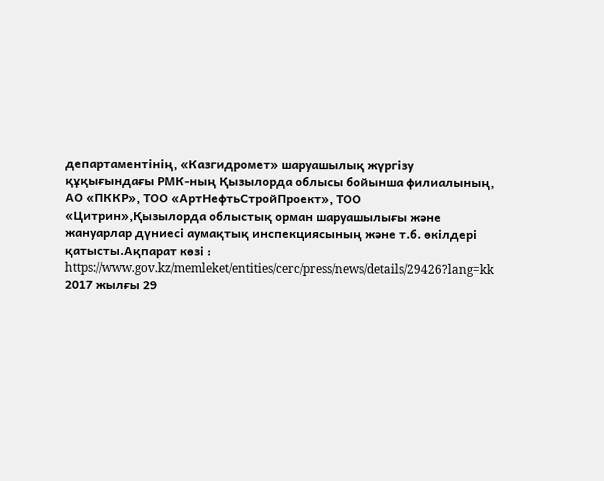департаментінің, «Казгидромет» шаруашылық жүргізу құқығындағы РМК-ның Қызылорда облысы бойынша филиалының, АО «ПККР», ТОО «АртНефтьСтройПроект», ТОО «Цитрин»,Қызылорда облыстық орман шаруашылығы және жануарлар дүниесі аумақтық инспекциясының және т.б. өкілдері қатысты.Ақпарат көзі : https://www.gov.kz/memleket/entities/cerc/press/news/details/29426?lang=kk
2017 жылғы 29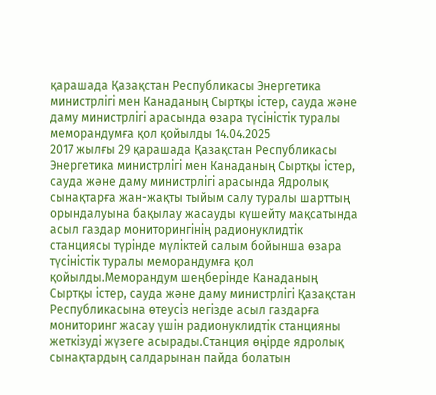қарашада Қазақстан Республикасы Энергетика министрлігі мен Канаданың Сыртқы істер, сауда және даму министрлігі арасында өзара түсіністік туралы меморандумға қол қойылды 14.04.2025
2017 жылғы 29 қарашада Қазақстан Республикасы Энергетика министрлігі мен Канаданың Сыртқы істер, сауда және даму министрлігі арасында Ядролық сынақтарға жан-жақты тыйым салу туралы шарттың орындалуына бақылау жасауды күшейту мақсатында асыл газдар мониторингінің радионуклидтік станциясы түрінде мүліктей салым бойынша өзара түсіністік туралы меморандумға қол қойылды.Меморандум шеңберінде Канаданың Сыртқы істер, сауда және даму министрлігі Қазақстан Республикасына өтеусіз негізде асыл газдарға мониторинг жасау үшін радионуклидтік станцияны жеткізуді жүзеге асырады.Станция өңірде ядролық сынақтардың салдарынан пайда болатын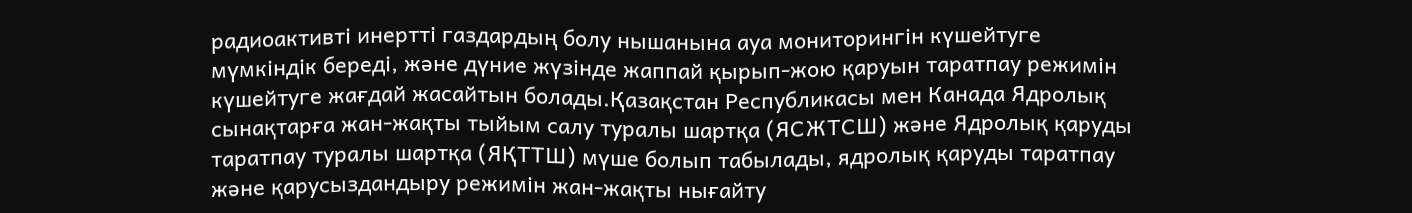радиоактивті инертті газдардың болу нышанына ауа мониторингін күшейтуге мүмкіндік береді, және дүние жүзінде жаппай қырып-жою қаруын таратпау режимін күшейтуге жағдай жасайтын болады.Қазақстан Республикасы мен Канада Ядролық сынақтарға жан-жақты тыйым салу туралы шартқа (ЯСЖТСШ) және Ядролық қаруды таратпау туралы шартқа (ЯҚТТШ) мүше болып табылады, ядролық қаруды таратпау және қарусыздандыру режимін жан-жақты нығайту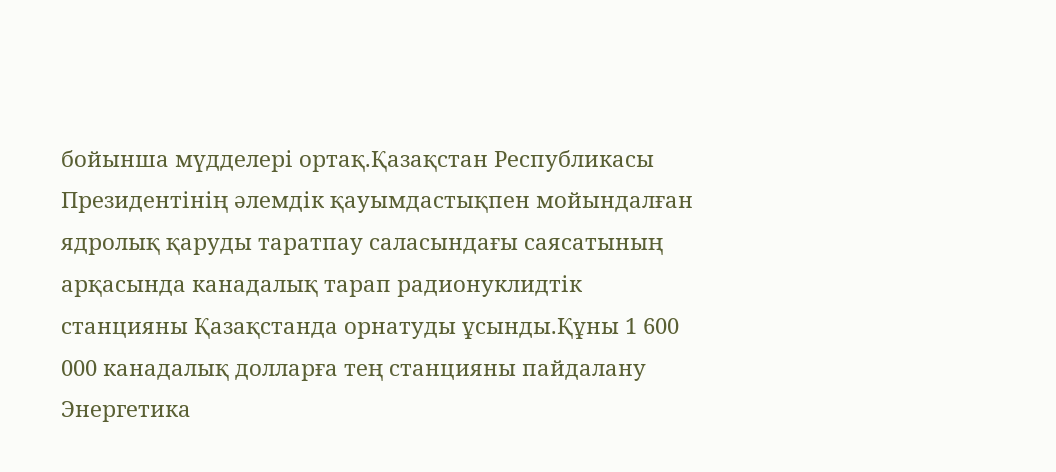бойынша мүдделері ортақ.Қазақстан Республикасы Президентінің әлемдік қауымдастықпен мойындалған ядролық қаруды таратпау саласындағы саясатының арқасында канадалық тарап радионуклидтік станцияны Қазақстанда орнатуды ұсынды.Құны 1 600 000 канадалық долларға тең станцияны пайдалану Энергетика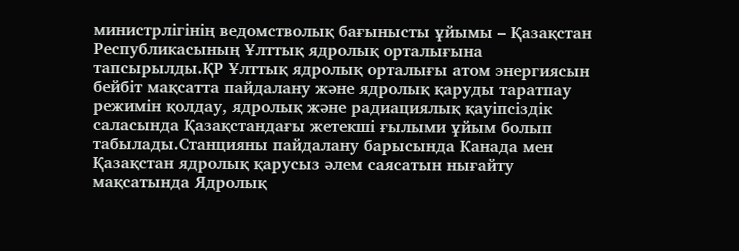министрлігінің ведомстволық бағынысты ұйымы – Қазақстан Республикасының Ұлттық ядролық орталығына тапсырылды.ҚР Ұлттық ядролық орталығы атом энергиясын бейбіт мақсатта пайдалану және ядролық қаруды таратпау режимін қолдау, ядролық және радиациялық қауіпсіздік саласында Қазақстандағы жетекші ғылыми ұйым болып табылады.Станцияны пайдалану барысында Канада мен Қазақстан ядролық қарусыз әлем саясатын нығайту мақсатында Ядролық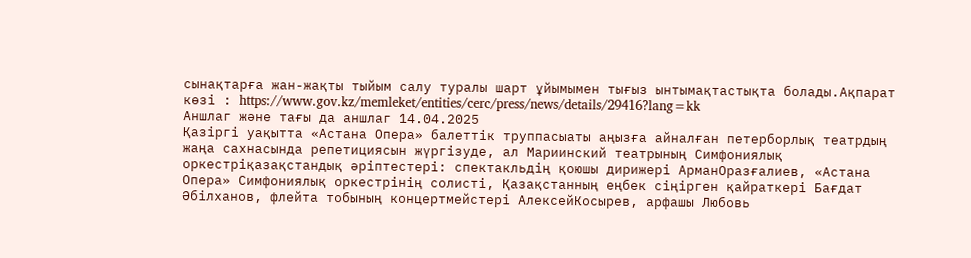сынақтарға жан-жақты тыйым салу туралы шарт ұйымымен тығыз ынтымақтастықта болады.Ақпарат көзі : https://www.gov.kz/memleket/entities/cerc/press/news/details/29416?lang=kk
Аншлаг және тағы да аншлаг 14.04.2025
Қазіргі уақытта «Астана Опера» балеттік труппасыаты аңызға айналған петерборлық театрдың жаңа сахнасында репетициясын жүргізуде, ал Мариинский театрының Симфониялық оркестріқазақстандық әріптестері: спектакльдің қоюшы дирижері АрманОразғалиев, «Астана Опера» Симфониялық оркестрінің солисті, Қазақстанның еңбек сіңірген қайраткері Бағдат Әбілханов, флейта тобының концертмейстері АлексейКосырев, арфашы Любовь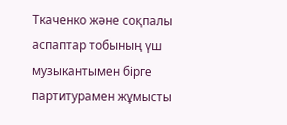Ткаченко және соқпалы аспаптар тобының үш музыкантымен бірге партитурамен жұмысты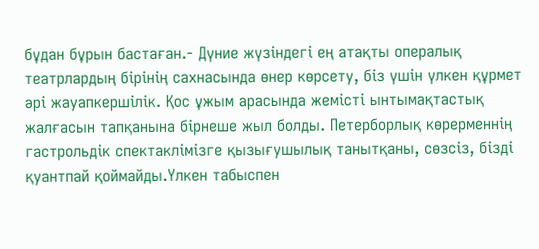бұдан бұрын бастаған.- Дүние жүзіндегі ең атақты опералық театрлардың бірінің сахнасында өнер көрсету, біз үшін үлкен құрмет әрі жауапкершілік. Қос ұжым арасында жемісті ынтымақтастық жалғасын тапқанына бірнеше жыл болды. Петерборлық көрерменнің гастрольдік спектаклімізге қызығушылық танытқаны, сөзсіз, бізді қуантпай қоймайды.Үлкен табыспен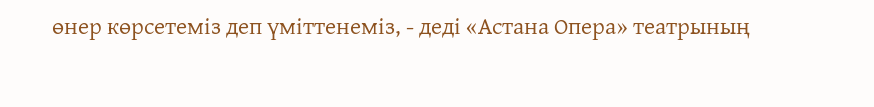өнер көрсетеміз деп үміттенеміз, - деді «Астана Опера» театрының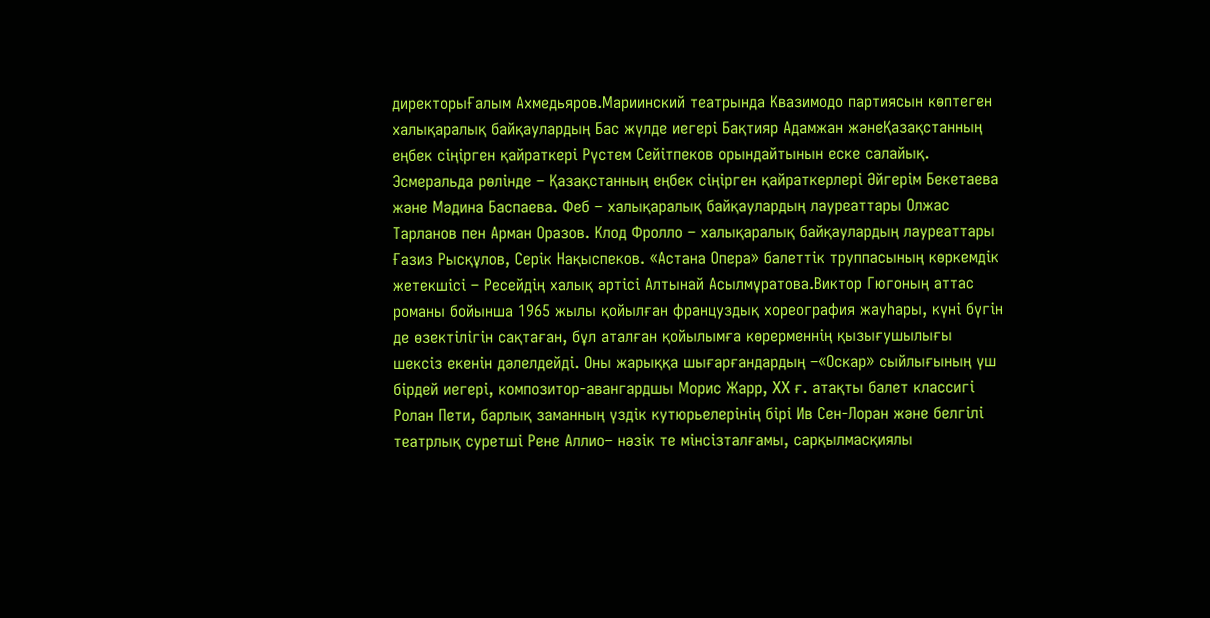директорыҒалым Ахмедьяров.Мариинский театрында Квазимодо партиясын көптеген халықаралық байқаулардың Бас жүлде иегері Бақтияр Адамжан жәнеҚазақстанның еңбек сіңірген қайраткері Рүстем Сейітпеков орындайтынын еске салайық. Эсмеральда рөлінде – Қазақстанның еңбек сіңірген қайраткерлері Әйгерім Бекетаева және Мәдина Баспаева. Феб – халықаралық байқаулардың лауреаттары Олжас Тарланов пен Арман Оразов. Клод Фролло – халықаралық байқаулардың лауреаттары Ғазиз Рысқұлов, Серік Нақыспеков. «Астана Опера» балеттік труппасының көркемдік жетекшісі – Ресейдің халық әртісі Алтынай Асылмұратова.Виктор Гюгоның аттас романы бойынша 1965 жылы қойылған француздық хореография жауһары, күні бүгін де өзектілігін сақтаған, бұл аталған қойылымға көрерменнің қызығушылығы шексіз екенін дәлелдейді. Оны жарыққа шығарғандардың –«Оскар» сыйлығының үш бірдей иегері, композитор-авангардшы Морис Жарр, XX ғ. атақты балет классигі Ролан Пети, барлық заманның үздік кутюрьелерінің бірі Ив Сен-Лоран және белгілі театрлық суретші Рене Аллио– нәзік те мінсізталғамы, сарқылмасқиялы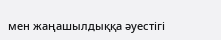мен жаңашылдыққа әуестігі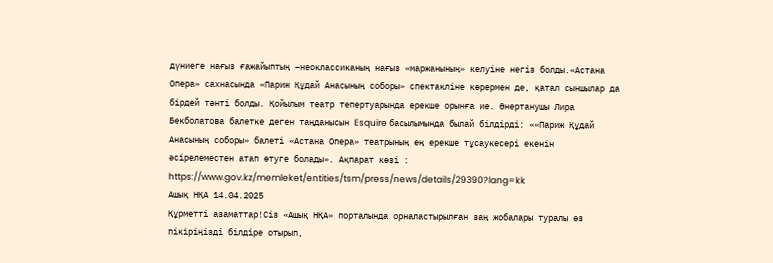дүниеге нағыз ғажайыптың –неоклассиканың нағыз «маржанының» келуіне негіз болды.«Астана Опера» сахнасында «Париж Құдай Анасының соборы» спектакліне көрермен де, қатал сыншылар да бірдей тәнті болды. Қойылым театр тепертуарында ерекше орынға ие. Өнертанушы Лира Бекболатова балетке деген таңданысын Esquire басылымында былай білдірді: ««Париж Құдай Анасының соборы» балеті «Астана Опера» театрының ең ерекше тұсаукесері екенін әсірелеместен атап өтуге болады». Ақпарат көзі : https://www.gov.kz/memleket/entities/tsm/press/news/details/29390?lang=kk
Ашық НҚА 14.04.2025
Құрметті азаматтар!Сіз «Ашық НҚА» порталында орналастырылған заң жобалары туралы өз пікіріңізді білдіре отырып,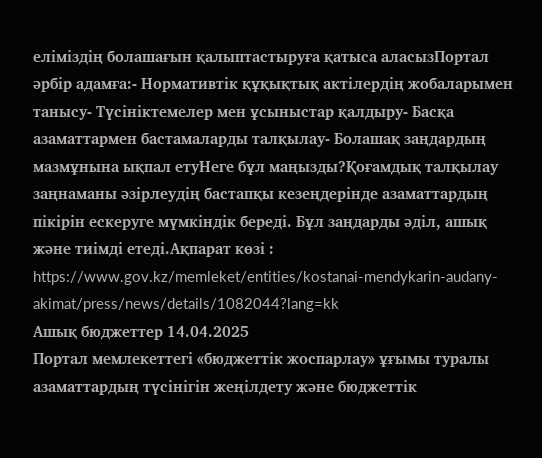еліміздің болашағын қалыптастыруға қатыса аласызПортал әрбір адамға:- Нормативтік құқықтық актілердің жобаларымен танысу- Түсініктемелер мен ұсыныстар қалдыру- Басқа азаматтармен бастамаларды талқылау- Болашақ заңдардың мазмұнына ықпал етуНеге бұл маңызды?Қоғамдық талқылау заңнаманы әзірлеудің бастапқы кезеңдерінде азаматтардың пікірін ескеруге мүмкіндік береді. Бұл заңдарды әділ, ашық және тиімді етеді.Ақпарат көзі : https://www.gov.kz/memleket/entities/kostanai-mendykarin-audany-akimat/press/news/details/1082044?lang=kk
Ашық бюджеттер 14.04.2025
Портал мемлекеттегі «бюджеттік жоспарлау» ұғымы туралы азаматтардың түсінігін жеңілдету және бюджеттік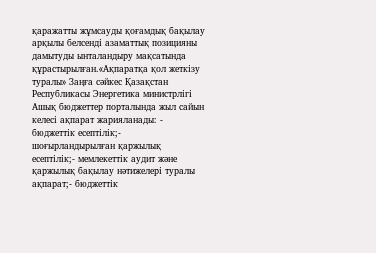қаражатты жұмсауды қоғамдық бақылау арқылы белсенді азаматтық позицияны дамытуды ынталандыру мақсатында құрастырылған.«Ақпаратқа қол жеткізу туралы» Заңға сәйкес Қазақстан Республикасы Энергетика министрлігі Ашық бюджеттер порталында жыл сайын келесі ақпарат жарияланады: - бюджеттік есептілік;- шоғырландырылған қаржылық есептілік;- мемлекеттік аудит және қаржылық бақылау нәтижелері туралы ақпарат;- бюджеттік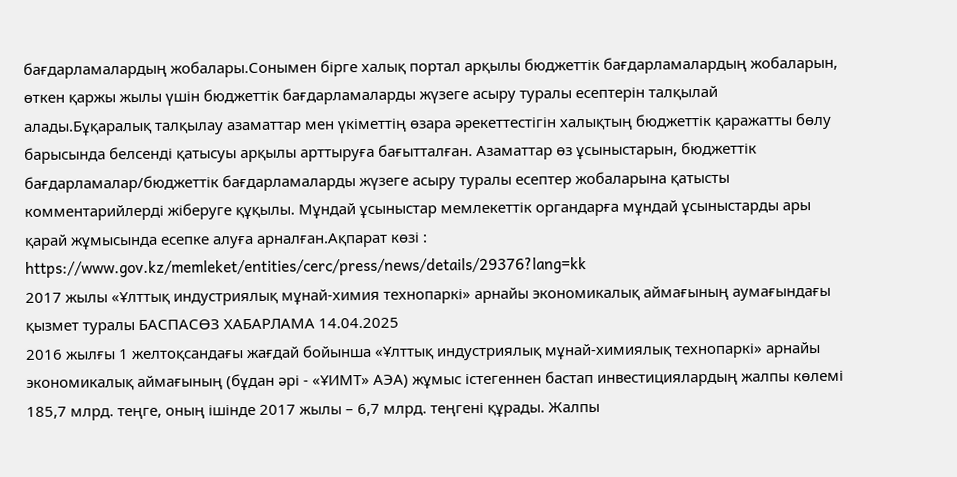бағдарламалардың жобалары.Сонымен бірге халық портал арқылы бюджеттік бағдарламалардың жобаларын, өткен қаржы жылы үшін бюджеттік бағдарламаларды жүзеге асыру туралы есептерін талқылай алады.Бұқаралық талқылау азаматтар мен үкіметтің өзара әрекеттестігін халықтың бюджеттік қаражатты бөлу барысында белсенді қатысуы арқылы арттыруға бағытталған. Азаматтар өз ұсыныстарын, бюджеттік бағдарламалар/бюджеттік бағдарламаларды жүзеге асыру туралы есептер жобаларына қатысты комментарийлерді жіберуге құқылы. Мұндай ұсыныстар мемлекеттік органдарға мұндай ұсыныстарды ары қарай жұмысында есепке алуға арналған.Ақпарат көзі : https://www.gov.kz/memleket/entities/cerc/press/news/details/29376?lang=kk
2017 жылы «Ұлттық индустриялық мұнай-химия технопаркі» арнайы экономикалық аймағының аумағындағы қызмет туралы БАСПАСӨЗ ХАБАРЛАМА 14.04.2025
2016 жылғы 1 желтоқсандағы жағдай бойынша «Ұлттық индустриялық мұнай-химиялық технопаркі» арнайы экономикалық аймағының (бұдан әрі - «ҰИМТ» АЭА) жұмыс істегеннен бастап инвестициялардың жалпы көлемі 185,7 млрд. теңге, оның ішінде 2017 жылы – 6,7 млрд. теңгені құрады. Жалпы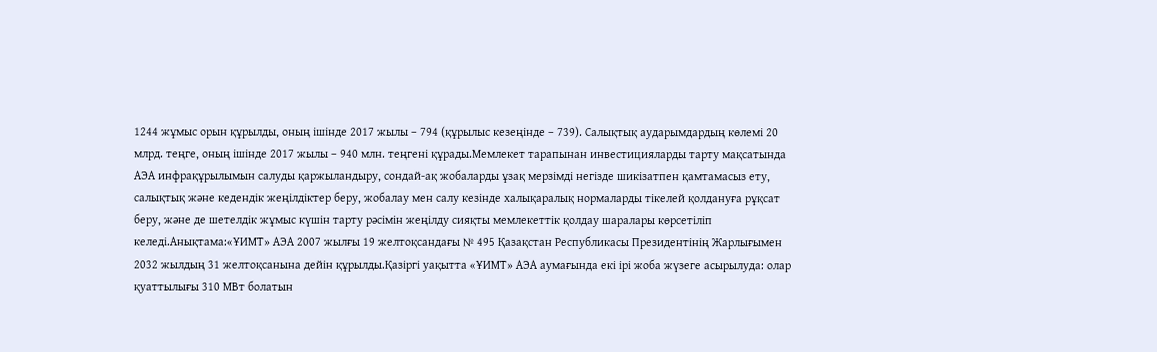1244 жұмыс орын құрылды, оның ішінде 2017 жылы – 794 (құрылыс кезеңінде – 739). Салықтық аударымдардың көлемі 20 млрд. теңге, оның ішінде 2017 жылы – 940 млн. теңгені құрады.Мемлекет тарапынан инвестицияларды тарту мақсатында АЭА инфрақұрылымын салуды қаржыландыру, сондай-ақ жобаларды ұзақ мерзімді негізде шикізатпен қамтамасыз ету, салықтық және кедендік жеңілдіктер беру, жобалау мен салу кезінде халықаралық нормаларды тікелей қолдануға рұқсат беру, және де шетелдік жұмыс күшін тарту рәсімін жеңілду сияқты мемлекеттік қолдау шаралары көрсетіліп келеді.Анықтама:«ҰИМТ» АЭА 2007 жылғы 19 желтоқсандағы № 495 Қазақстан Республикасы Президентінің Жарлығымен 2032 жылдың 31 желтоқсанына дейін құрылды.Қазіргі уақытта «ҰИМТ» АЭА аумағында екі ірі жоба жүзеге асырылуда: олар қуаттылығы 310 МВт болатын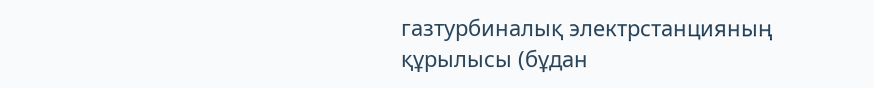газтурбиналық электрстанцияның құрылысы (бұдан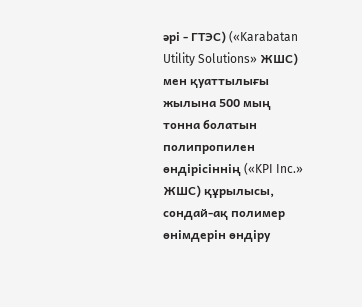әрі - ГТЭС) («Karabatan Utility Solutions» ЖШС) мен қуаттылығы жылына 500 мың тонна болатын полипропилен өндірісіннің («KPI Inc.» ЖШС) құрылысы, сондай-ақ полимер өнімдерін өндіру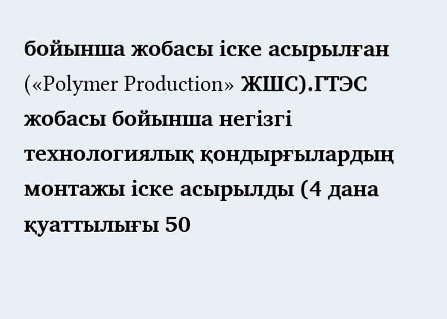бойынша жобасы іске асырылған («Polymer Production» ЖШС).ГТЭС жобасы бойынша негізгі технологиялық қондырғылардың монтажы іске асырылды (4 дана қуаттылығы 50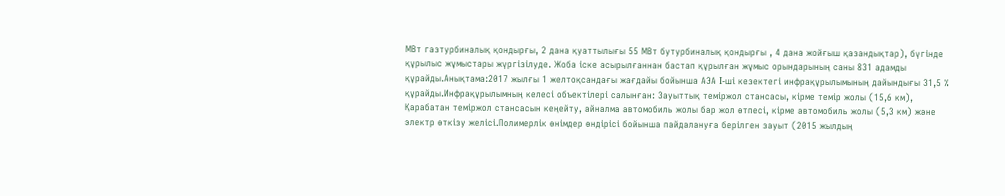МВт газтурбиналық қондырғы, 2 дана қуаттылығы 55 МВт бутурбиналық қондырғы , 4 дана жойғыш қазандықтар), бүгінде құрылыс жұмыстары жүргізілуде. Жоба іске асырылғаннан бастап құрылған жұмыс орындарының саны 831 адамды құрайды.Анықтама:2017 жылғы 1 желтоқсандағы жағдайы бойынша АЭА I-ші кезектегі инфрақұрылымының дайындығы 31,5 % құрайды.Инфрақұрылымның келесі объектілері салынған: Зауыттық теміржол стансасы, кірме темір жолы (15,6 км), Қарабатан теміржол стансасын кеңейту, айналма автомобиль жолы бар жол өтпесі, кірме автомобиль жолы (5,3 км) және электр өткізу желісі.Полимерлік өнімдер өндірісі бойынша пайдалануға берілген зауыт (2015 жылдың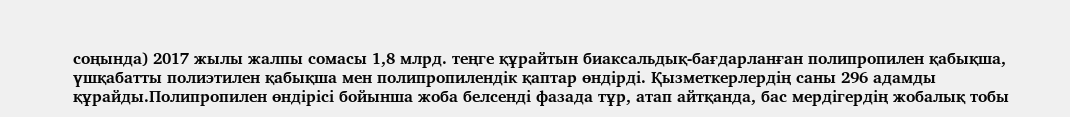соңында) 2017 жылы жалпы сомасы 1,8 млрд. теңге құрайтын биаксальдық-бағдарланған полипропилен қабықша, үшқабатты полиэтилен қабықша мен полипропилендік қаптар өндірді. Қызметкерлердің саны 296 адамды құрайды.Полипропилен өндірісі бойынша жоба белсенді фазада тұр, атап айтқанда, бас мердігердің жобалық тобы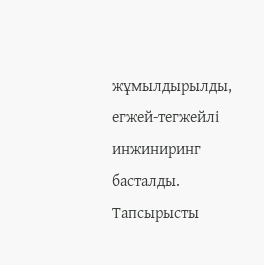жұмылдырылды, егжей-тегжейлі инжиниринг басталды. Тапсырысты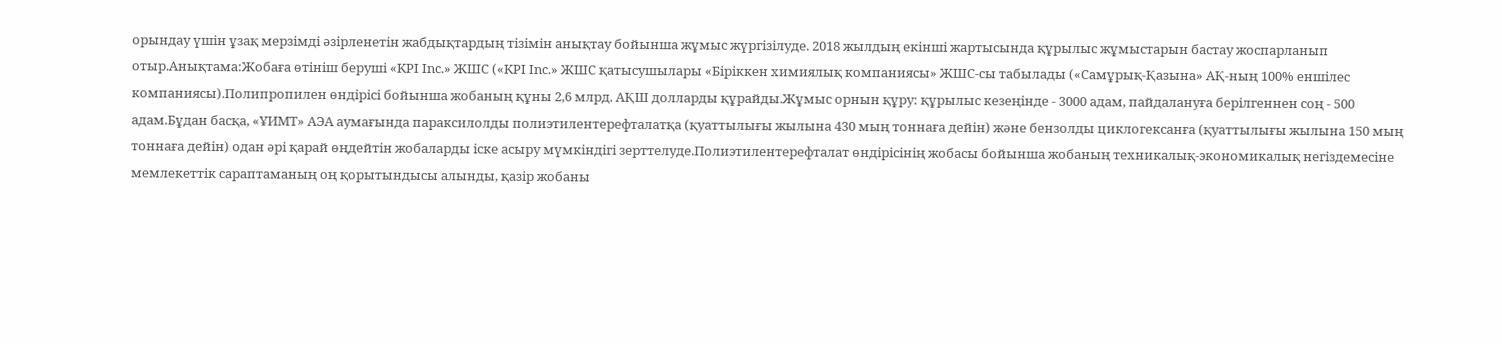орындау үшін ұзақ мерзімді әзірленетін жабдықтардың тізімін анықтау бойынша жұмыс жүргізілуде. 2018 жылдың екінші жартысында құрылыс жұмыстарын бастау жоспарланып отыр.Анықтама:Жобаға өтініш беруші «KPI Inc.» ЖШС («KPI Inc.» ЖШС қатысушылары «Біріккен химиялық компаниясы» ЖШС-сы табылады («Самұрық-Қазына» АҚ-ның 100% еншілес компаниясы).Полипропилен өндірісі бойынша жобаның құны 2,6 млрд. АҚШ долларды құрайды.Жұмыс орнын құру: құрылыс кезеңінде - 3000 адам, пайдалануға берілгеннен соң - 500 адам.Бұдан басқа, «ҰИМТ» АЭА аумағында параксилолды полиэтилентерефталатқа (қуаттылығы жылына 430 мың тоннаға дейін) және бензолды циклогексанға (қуаттылығы жылына 150 мың тоннаға дейін) одан әрі қарай өңдейтін жобаларды іске асыру мүмкіндігі зерттелуде.Полиэтилентерефталат өндірісінің жобасы бойынша жобаның техникалық-экономикалық негіздемесіне мемлекеттік сараптаманың оң қорытындысы алынды, қазір жобаны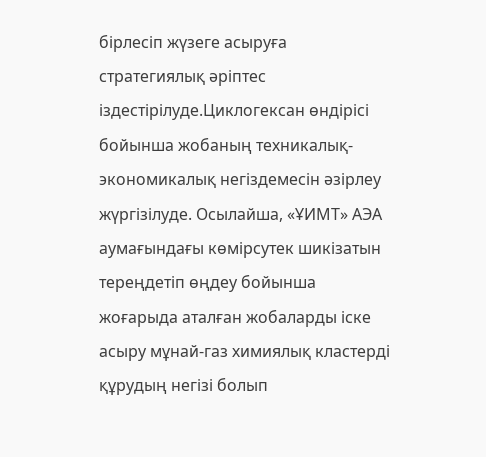бірлесіп жүзеге асыруға стратегиялық әріптес іздестірілуде.Циклогексан өндірісі бойынша жобаның техникалық-экономикалық негіздемесін әзірлеу жүргізілуде. Осылайша, «ҰИМТ» АЭА аумағындағы көмірсутек шикізатын тереңдетіп өңдеу бойынша жоғарыда аталған жобаларды іске асыру мұнай-газ химиялық кластерді құрудың негізі болып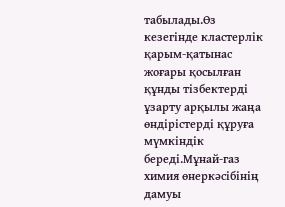табылады.Өз кезегінде кластерлік қарым-қатынас жоғары қосылған құнды тізбектерді ұзарту арқылы жаңа өндірістерді құруға мүмкіндік береді.Мұнай-газ химия өнеркәсібінің дамуы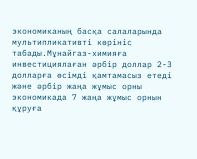экономиканың басқа салаларында мультипликативті көрініс табады.Мұнайгаз-химияға инвестициялаған әрбір доллар 2-3 долларға өсімді қамтамасыз етеді және әрбір жаңа жұмыс орны экономикада 7 жаңа жұмыс орнын құруға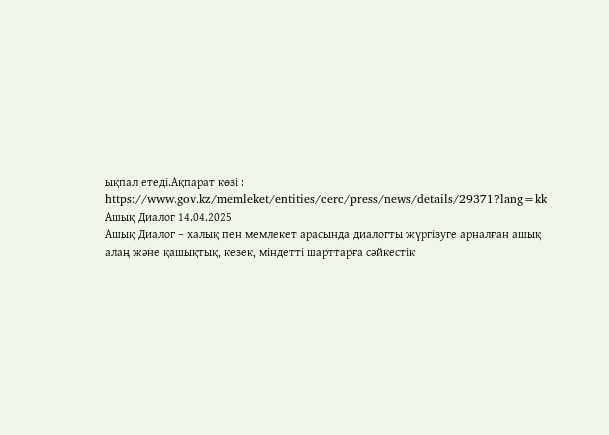ықпал етеді.Ақпарат көзі : https://www.gov.kz/memleket/entities/cerc/press/news/details/29371?lang=kk
Ашық Диалог 14.04.2025
Ашық Диалог – халық пен мемлекет арасында диалогты жүргізуге арналған ашық алаң және қашықтық, кезек, міндетті шарттарға сәйкестік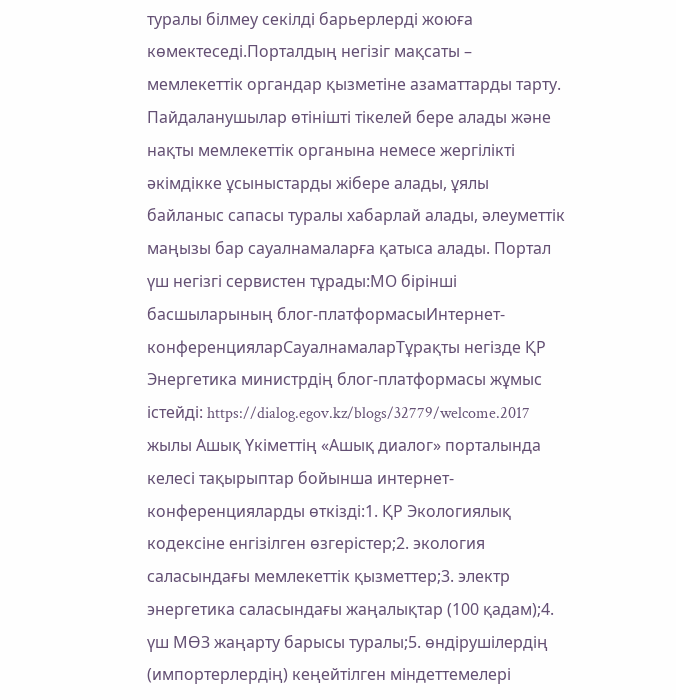туралы білмеу секілді барьерлерді жоюға көмектеседі.Порталдың негізіг мақсаты – мемлекеттік органдар қызметіне азаматтарды тарту. Пайдаланушылар өтінішті тікелей бере алады және нақты мемлекеттік органына немесе жергілікті әкімдікке ұсыныстарды жібере алады, ұялы байланыс сапасы туралы хабарлай алады, әлеуметтік маңызы бар сауалнамаларға қатыса алады. Портал үш негізгі сервистен тұрады:МО бірінші басшыларының блог-платформасыИнтернет-конференцияларСауалнамаларТұрақты негізде ҚР Энергетика министрдің блог-платформасы жұмыс істейді: https://dialog.egov.kz/blogs/32779/welcome.2017 жылы Ашық Үкіметтің «Ашық диалог» порталында келесі тақырыптар бойынша интернет-конференцияларды өткізді:1. ҚР Экологиялық кодексіне енгізілген өзгерістер;2. экология саласындағы мемлекеттік қызметтер;3. электр энергетика саласындағы жаңалықтар (100 қадам);4. үш МӨЗ жаңарту барысы туралы;5. өндірушілердің (импортерлердің) кеңейтілген міндеттемелері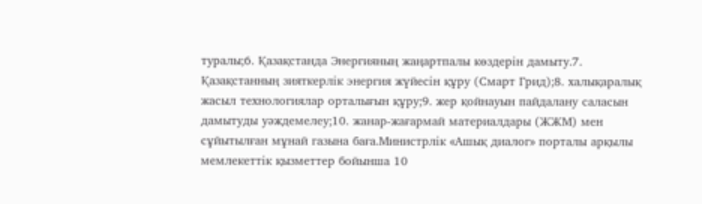туралы;6. Қазақстанда Энергияның жаңартпалы көздерін дамыту.7. Қазақстанның зияткерлік энергия жүйесін құру (Смарт Грид);8. халықаралық жасыл технологиялар орталығын құру;9. жер қойнауын пайдалану саласын дамытуды уәждемелеу;10. жанар-жағармай материалдары (ЖЖМ) мен сұйытылған мұнай газына баға.Министрлік «Ашық диалог» порталы арқылы мемлекеттік қызметтер бойынша 10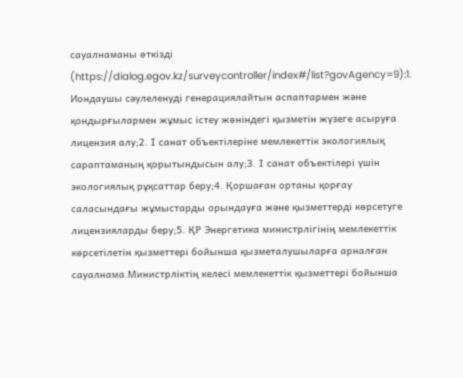сауалнаманы өткізді (https://dialog.egov.kz/surveycontroller/index#/list?govAgency=9):1. Иондаушы сәулеленуді генерациялайтын аспаптармен және қондырғылармен жұмыс істеу жөніндегі қызметін жүзеге асыруға лицензия алу;2. І санат объектілеріне мемлекеттік экологиялық сараптаманың қорытындысын алу;3. І санат объектілері үшін экологиялық рұқсаттар беру;4. Қоршаған ортаны қорғау саласындағы жұмыстарды орындауға және қызметтерді көрсетуге лицензияларды беру;5. ҚР Энергетика министрлігінің мемлекеттік көрсетілетін қызметтері бойынша қызметалушыларға арналған сауалнама.Министрліктің келесі мемлекеттік қызметтері бойынша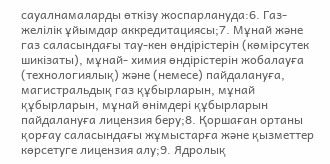сауалнамаларды өткізу жоспарлануда:6. Газ-желілік ұйымдар аккредитациясы;7. Мұнай және газ саласындағы тау-кен өндірістерін (көмірсутек шикізаты), мұнай- химия өндірістерін жобалауға (технологиялық) және (немесе) пайдалануға, магистральдық газ құбырларын, мұнай құбырларын, мұнай өнімдері құбырларын пайдалануға лицензия беру;8. Қоршаған ортаны қорғау саласындағы жұмыстарға және қызметтер көрсетуге лицензия алу;9. Ядролық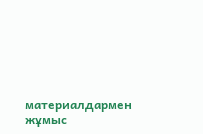материалдармен жұмыс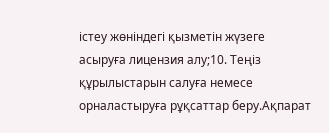істеу жөніндегі қызметін жүзеге асыруға лицензия алу;10. Теңіз құрылыстарын салуға немесе орналастыруға рұқсаттар беру.Ақпарат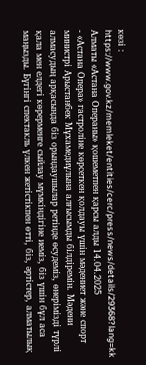көзі : https://www.gov.kz/memleket/entities/cerc/press/news/details/29368?lang=kk
Алматы «Астана Операны» қошеметпен қарсы алды 14.04.2025
- «Астана Опера» гастроліне көрсеткен қолдауы үшін мәдениет және спорт министрі Арыстанбек Мұхамедиұлына алғысымды білдіремін. Мәдени алмасудың арқасында біз орындаушылар ретінде өсудеміз, өнерімізді түрлі қала мен елдегі көрерменге сыйлау мүмкіндігіне иеміз, біз үшін бұл аса маңызды. Бүгінгі спектакль үлкен жетістікпен өтті, біз, әртістер, алматылық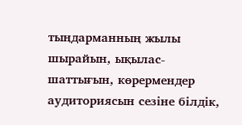тыңдарманның жылы шырайын, ықылас-шаттығын, көрермендер аудиториясын сезіне білдік,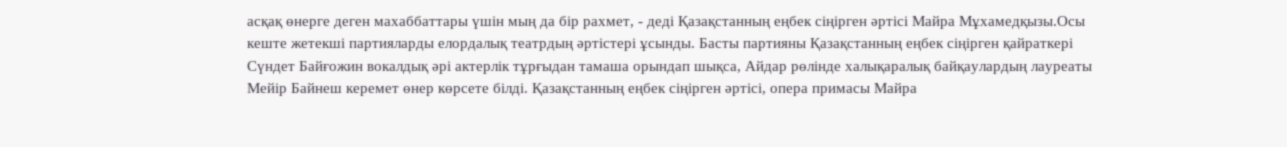асқақ өнерге деген махаббаттары үшін мың да бір рахмет, - деді Қазақстанның еңбек сіңірген әртісі Майра Мұхамедқызы.Осы кеште жетекші партияларды елордалық театрдың әртістері ұсынды. Басты партияны Қазақстанның еңбек сіңірген қайраткері Сүндет Байғожин вокалдық әрі актерлік тұрғыдан тамаша орындап шықса, Айдар рөлінде халықаралық байқаулардың лауреаты Мейір Байнеш керемет өнер көрсете білді. Қазақстанның еңбек сіңірген әртісі, опера примасы Майра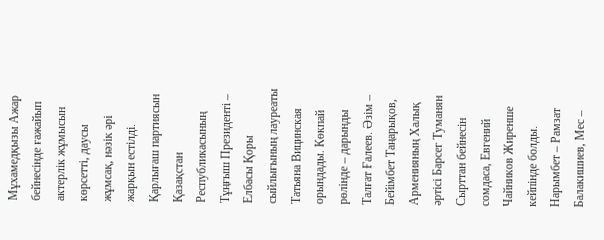Мұхамедқызы Ажар бейнесінде ғажайып актерлік жұмысын көрсетті, даусы жұмсақ, нәзік әрі жарқын естілді. Қарлығаш партиясын Қазақстан Республикасының Тұңғыш Президенті – Елбасы Қоры сыйлығының лауреаты Татьяна Вицинская орындады. Көкпай рөлінде – дарынды Талғат Ғалеев. Әзім – Бейімбет Таңарықов, Арменияның Халық әртісі Барсег Туманян Сырттан бейнесін сомдаса, Евгений Чайников Жиренше кейпінде болды. Нарымбет – Рамзат Балакишиев, Мес –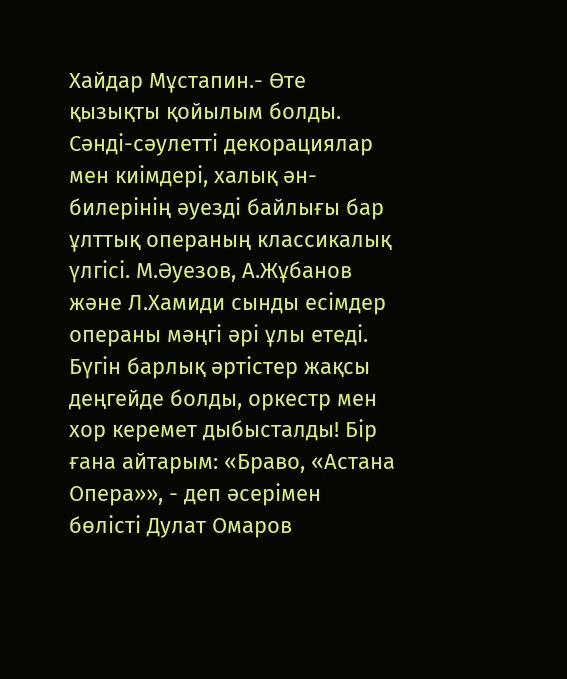Хайдар Мұстапин.- Өте қызықты қойылым болды. Сәнді-сәулетті декорациялар мен киімдері, халық ән-билерінің әуезді байлығы бар ұлттық операның классикалық үлгісі. М.Әуезов, А.Жұбанов және Л.Хамиди сынды есімдер операны мәңгі әрі ұлы етеді. Бүгін барлық әртістер жақсы деңгейде болды, оркестр мен хор керемет дыбысталды! Бір ғана айтарым: «Браво, «Астана Опера»», - деп әсерімен бөлісті Дулат Омаров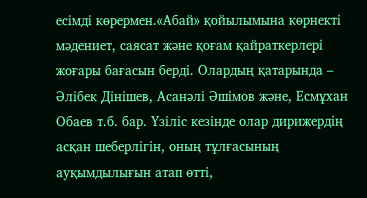есімді көрермен.«Абай» қойылымына көрнекті мәдениет, саясат және қоғам қайраткерлері жоғары бағасын берді. Олардың қатарында – Әлібек Дінішев, Асанәлі Әшімов және, Есмұхан Обаев т.б. бар. Үзіліс кезінде олар дирижердің асқан шеберлігін, оның тұлғасының ауқымдылығын атап өтті,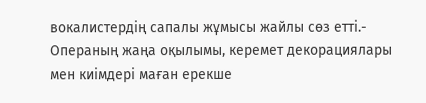вокалистердің сапалы жұмысы жайлы сөз етті.- Операның жаңа оқылымы, керемет декорациялары мен киімдері маған ерекше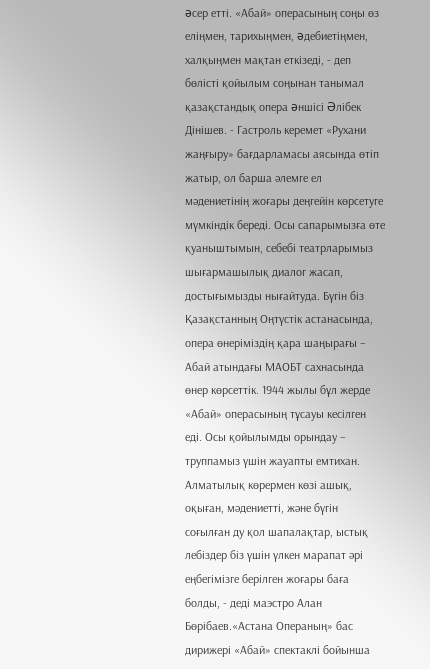əсер етті. «Абай» операсының соңы өз еліңмен, тарихыңмен, əдебиетіңмен, халқыңмен мақтан еткізеді, - деп бөлісті қойылым соңынан танымал қазақстандық опера əншісі Əлібек Дінішев. - Гастроль керемет «Рухани жаңғыру» бағдарламасы аясында өтіп жатыр, ол барша әлемге ел мәдениетінің жоғары деңгейін көрсетуге мүмкіндік береді. Осы сапарымызға өте қуаныштымын, себебі театрларымыз шығармашылық диалог жасап, достығымызды нығайтуда. Бүгін біз Қазақстанның Оңтүстік астанасында, опера өнеріміздің қара шаңырағы – Абай атындағы МАОБТ сахнасында өнер көрсеттік. 1944 жылы бұл жерде «Абай» операсының тұсауы кесілген еді. Осы қойылымды орындау – труппамыз үшін жауапты емтихан. Алматылық көрермен көзі ашық, оқыған, мәдениетті, және бүгін соғылған ду қол шапалақтар, ыстық лебіздер біз үшін үлкен марапат әрі еңбегімізге берілген жоғары баға болды, - деді маэстро Алан Бөрібаев.«Астана Операның» бас дирижері «Абай» спектаклі бойынша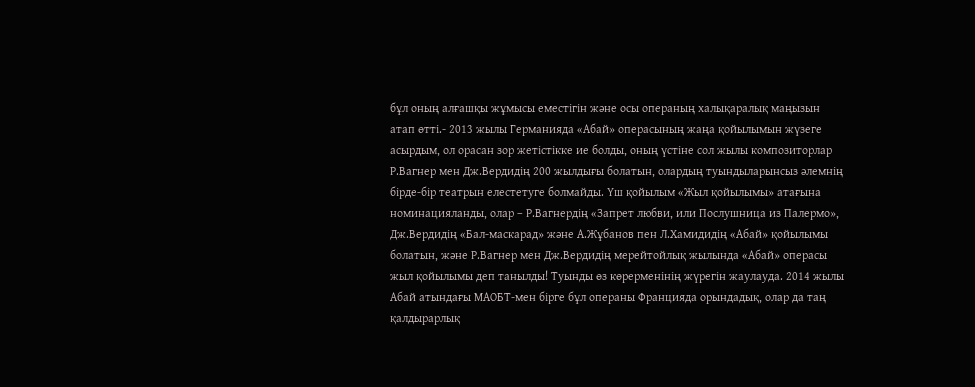бұл оның алғашқы жұмысы еместігін және осы операның халықаралық маңызын атап өтті.- 2013 жылы Германияда «Абай» операсының жаңа қойылымын жүзеге асырдым, ол орасан зор жетістікке ие болды, оның үстіне сол жылы композиторлар Р.Вагнер мен Дж.Вердидің 200 жылдығы болатын, олардың туындыларынсыз әлемнің бірде-бір театрын елестетуге болмайды. Үш қойылым «Жыл қойылымы» атағына номинацияланды, олар – Р.Вагнердің «Запрет любви, или Послушница из Палермо», Дж.Вердидің «Бал-маскарад» және А.Жұбанов пен Л.Хамидидің «Абай» қойылымы болатын, және Р.Вагнер мен Дж.Вердидің мерейтойлық жылында «Абай» операсы жыл қойылымы деп танылды! Туынды өз көрерменінің жүрегін жаулауда. 2014 жылы Абай атындағы МАОБТ-мен бірге бұл операны Францияда орындадық, олар да таң қалдырарлық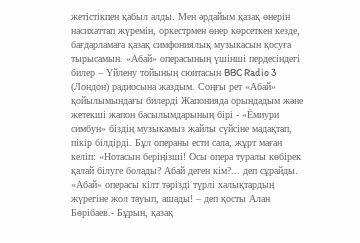жетістікпен қабыл алды. Мен әрдайым қазақ өнерін насихаттап жүремін, оркестрмен өнер көрсеткен кезде, бағдарламаға қазақ симфониялық музыкасын қосуға тырысамын. «Абай» операсының үшінші пердесіндегі билер – Үйлену тойының сюитасын BBC Radio 3 (Лондон) радиосына жаздым. Соңғы рет «Абай» қойылымындағы билерді Жапонияда орындадым және жетекші жапон басылымдарының бірі - «Ёмиури симбун» біздің музыкамыз жайлы сүйсіне мадақтап, пікір білдірді. Бұл операны ести сала, жұрт маған келіп: «Нотасын беріңізші! Осы опера туралы көбірек қалай білуге болады? Абай деген кім?... деп сұрайды. «Абай» операсы кілт тәрізді түрлі халықтардың жүрегіне жол тауып, ашады! – деп қосты Алан Бөрібаев.- Бұрын, қазақ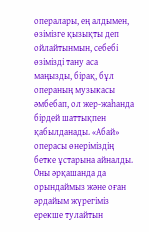опералары, ең алдымен, өзімізге қызықты деп ойлайтынмын, себебі өзімізді тану аса маңызды, бірақ, бұл операның музыкасы әмбебап, ол жер-жаһанда бірдей шаттықпен қабылданады. «Абай» операсы өнеріміздің бетке ұстарына айналды. Оны әрқашанда да орындаймыз және оған әрдайым жүрегіміз ерекше тулайтын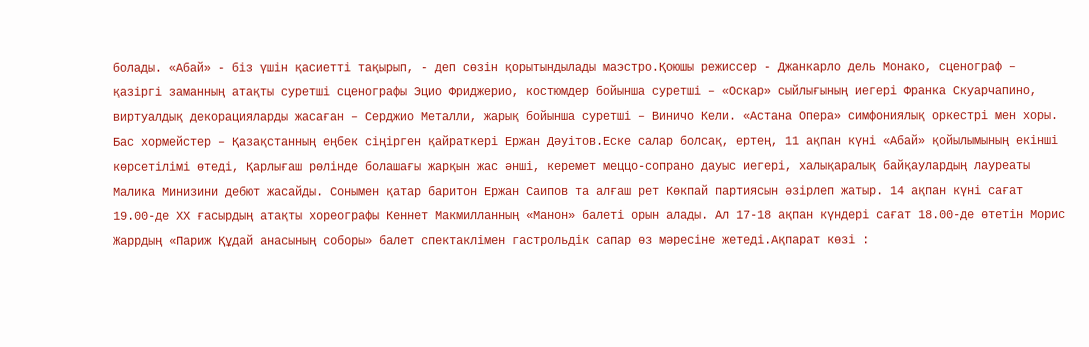болады. «Абай» - біз үшін қасиетті тақырып, - деп сөзін қорытындылады маэстро.Қоюшы режиссер - Джанкарло дель Монако, сценограф – қазіргі заманның атақты суретші сценографы Эцио Фриджерио, костюмдер бойынша суретші – «Оскар» сыйлығының иегері Франка Скуарчапино, виртуалдық декорацияларды жасаған – Серджио Металли, жарық бойынша суретші – Виничо Кели. «Астана Опера» симфониялық оркестрі мен хоры. Бас хормейстер – Қазақстанның еңбек сіңірген қайраткері Ержан Дәуітов.Еске салар болсақ, ертең, 11 ақпан күні «Абай» қойылымының екінші көрсетілімі өтеді, Қарлығаш рөлінде болашағы жарқын жас әнші, керемет меццо-сопрано дауыс иегері, халықаралық байқаулардың лауреаты Малика Минизини дебют жасайды. Сонымен қатар баритон Ержан Саипов та алғаш рет Көкпай партиясын әзірлеп жатыр. 14 ақпан күні сағат 19.00-де ХХ ғасырдың атақты хореографы Кеннет Макмилланның «Манон» балеті орын алады. Ал 17-18 ақпан күндері сағат 18.00-де өтетін Морис Жаррдың «Париж Құдай анасының соборы» балет спектаклімен гастрольдік сапар өз мәресіне жетеді.Ақпарат көзі :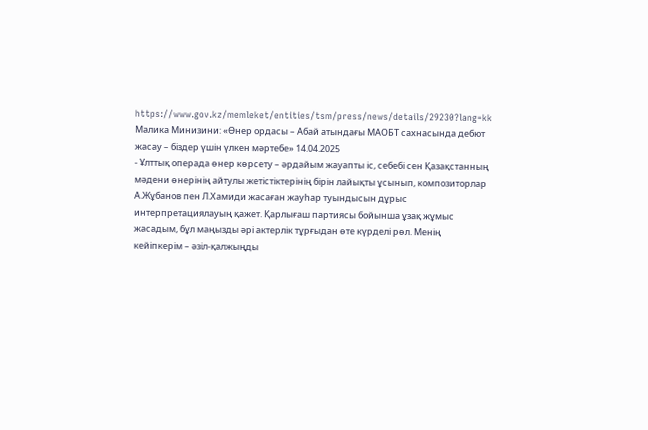https://www.gov.kz/memleket/entities/tsm/press/news/details/29230?lang=kk
Малика Минизини: «Өнер ордасы – Абай атындағы МАОБТ сахнасында дебют жасау – біздер үшін үлкен мәртебе» 14.04.2025
- Ұлттық операда өнер көрсету – әрдайым жауапты іс, себебі сен Қазақстанның мәдени өнерінің айтулы жетістіктерінің бірін лайықты ұсынып, композиторлар А.Жұбанов пен Л.Хамиди жасаған жауһар туындысын дұрыс интерпретациялауың қажет. Қарлығаш партиясы бойынша ұзақ жұмыс жасадым, бұл маңызды әрі актерлік тұрғыдан өте күрделі рөл. Менің кейіпкерім – әзіл-қалжыңды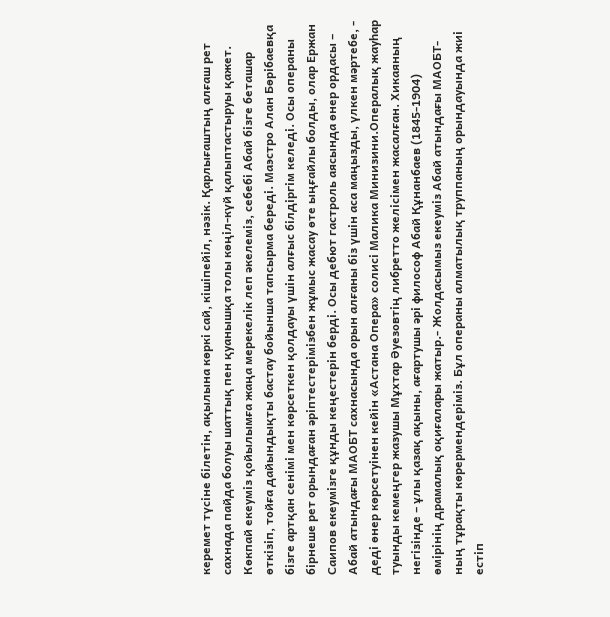керемет түсіне білетін, ақылына көркі сай, кішіпейіл, нәзік. Қарлығаштың алғаш рет сахнада пайда болуы шаттық пен қуанышқа толы көңіл-күй қалыптастыруы қажет. Көкпай екеуміз қойылымға жаңа мерекелік леп әкелеміз, себебі Абай бізге беташар өткізіп, тойға дайындықты бастау бойынша тапсырма береді. Маэстро Алан Бөрібаевқа бізге артқан сенімі мен көрсеткен қолдауы үшін алғыс білдіргім келеді. Осы операны бірнеше рет орындаған әріптестерімізбен жұмыс жасау өте ыңғайлы болды, олар Ержан Саипов екеумізге құнды кеңестерін берді. Осы дебют гастроль аясында өнер ордасы – Абай атындағы МАОБТ сахнасында орын алғаны біз үшін аса маңызды, үлкен мәртебе, - деді өнер көрсетуінен кейін «Астана Опера» солисі Малика Минизини.Опералық жауһар туынды кемеңгер жазушы Мұхтар Әуезовтің либретто желісімен жасалған. Хикаяның негізінде – ұлы қазақ ақыны, ағартушы әрі философ Абай Құнанбаев (1845-1904) өмірінің драмалық оқиғалары жатыр.- Жолдасымыз екеуміз Абай атындағы МАОБТ-ның тұрақты көрермендеріміз. Бұл операны алматылық труппаның орындауында жиі естіп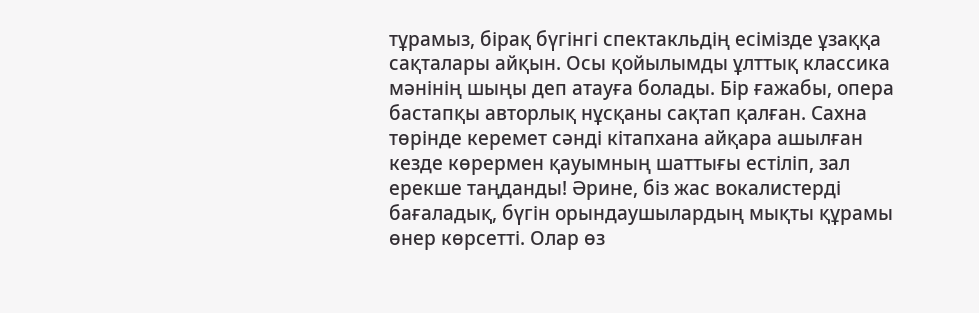тұрамыз, бірақ бүгінгі спектакльдің есімізде ұзаққа сақталары айқын. Осы қойылымды ұлттық классика мәнінің шыңы деп атауға болады. Бір ғажабы, опера бастапқы авторлық нұсқаны сақтап қалған. Сахна төрінде керемет сәнді кітапхана айқара ашылған кезде көрермен қауымның шаттығы естіліп, зал ерекше таңданды! Әрине, біз жас вокалистерді бағаладық, бүгін орындаушылардың мықты құрамы өнер көрсетті. Олар өз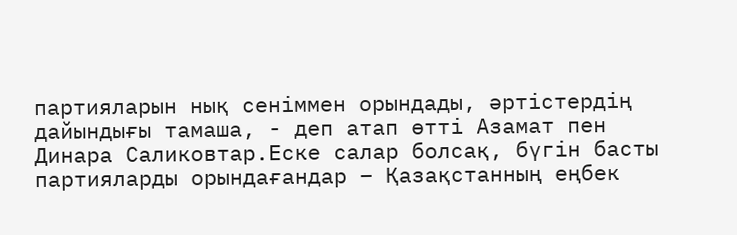партияларын нық сеніммен орындады, әртістердің дайындығы тамаша, - деп атап өтті Азамат пен Динара Саликовтар.Еске салар болсақ, бүгін басты партияларды орындағандар – Қазақстанның еңбек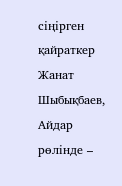сіңірген қайраткер Жанат Шыбықбаев, Айдар рөлінде –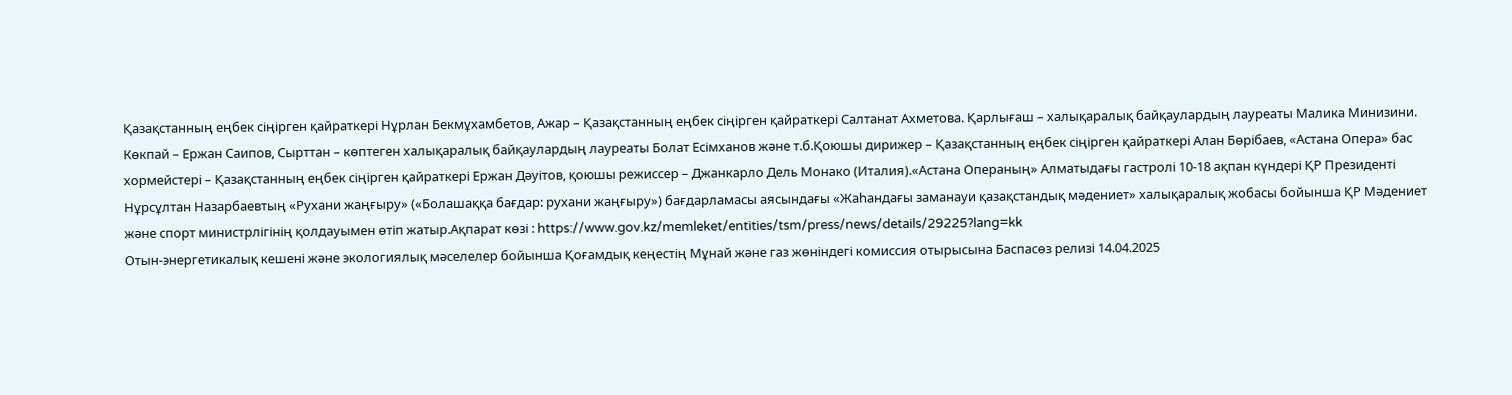Қазақстанның еңбек сіңірген қайраткері Нұрлан Бекмұхамбетов, Ажар – Қазақстанның еңбек сіңірген қайраткері Салтанат Ахметова. Қарлығаш – халықаралық байқаулардың лауреаты Малика Минизини. Көкпай – Ержан Саипов, Сырттан – көптеген халықаралық байқаулардың лауреаты Болат Есімханов және т.б.Қоюшы дирижер – Қазақстанның еңбек сіңірген қайраткері Алан Бөрібаев, «Астана Опера» бас хормейстері – Қазақстанның еңбек сіңірген қайраткері Ержан Дәуітов, қоюшы режиссер – Джанкарло Дель Монако (Италия).«Астана Операның» Алматыдағы гастролі 10-18 ақпан күндері ҚР Президенті Нұрсұлтан Назарбаевтың «Рухани жаңғыру» («Болашаққа бағдар: рухани жаңғыру») бағдарламасы аясындағы «Жаһандағы заманауи қазақстандық мәдениет» халықаралық жобасы бойынша ҚР Мәдениет және спорт министрлігінің қолдауымен өтіп жатыр.Ақпарат көзі : https://www.gov.kz/memleket/entities/tsm/press/news/details/29225?lang=kk
Отын-энергетикалық кешені және экологиялық мәселелер бойынша Қоғамдық кеңестің Мұнай және газ жөніндегі комиссия отырысына Баспасөз релизі 14.04.2025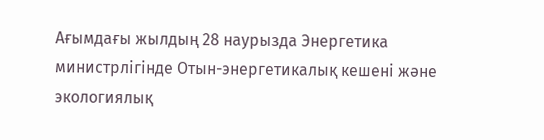Ағымдағы жылдың 28 наурызда Энергетика министрлігінде Отын-энергетикалық кешені және экологиялық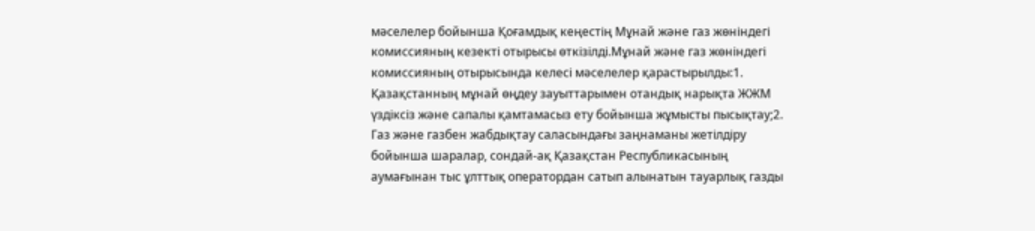мәселелер бойынша Қоғамдық кеңестің Мұнай және газ жөніндегі комиссияның кезекті отырысы өткізілді.Мұнай және газ жөніндегі комиссияның отырысында келесі мәселелер қарастырылды:1. Қазақстанның мұнай өңдеу зауыттарымен отандық нарықта ЖЖМ үздіксіз және сапалы қамтамасыз ету бойынша жұмысты пысықтау;2. Газ және газбен жабдықтау саласындағы заңнаманы жетілдіру бойынша шаралар, сондай-ақ Қазақстан Республикасының аумағынан тыс ұлттық оператордан сатып алынатын тауарлық газды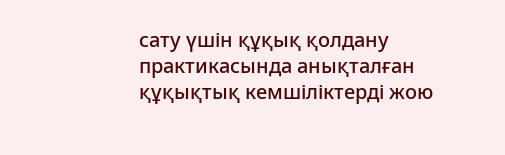сату үшін құқық қолдану практикасында анықталған құқықтық кемшіліктерді жою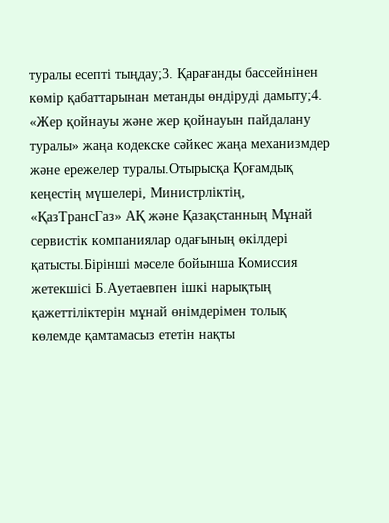туралы есепті тыңдау;3. Қарағанды бассейнінен көмір қабаттарынан метанды өндіруді дамыту;4. «Жер қойнауы және жер қойнауын пайдалану туралы» жаңа кодекске сәйкес жаңа механизмдер және ережелер туралы.Отырысқа Қоғамдық кеңестің мүшелері, Министрліктің, «ҚазТрансГаз» АҚ және Қазақстанның Мұнай сервистік компаниялар одағының өкілдері қатысты.Бірінші мәселе бойынша Комиссия жетекшісі Б.Ауетаевпен ішкі нарықтың қажеттіліктерін мұнай өнімдерімен толық көлемде қамтамасыз ететін нақты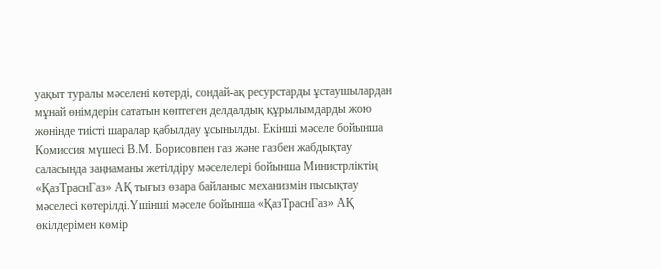уақыт туралы мәселені көтерді, сондай-ақ ресурстарды ұстаушылардан мұнай өнімдерін сататын көптеген делдалдық құрылымдарды жою жөнінде тиісті шаралар қабылдау ұсынылды. Екінші мәселе бойынша Комиссия мүшесі В.М. Борисовпен газ және газбен жабдықтау саласында заңнаманы жетілдіру мәселелері бойынша Министрліктің «ҚазТраснГаз» АҚ тығыз өзара байланыс механизмін пысықтау мәселесі көтерілді.Үшінші мәселе бойынша «ҚазТраснГаз» АҚ өкілдерімен көмір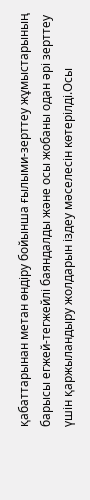қабаттарынан метан өндіру бойынша ғылыми-зерттеу жұмыстарының барысы егжей-тегжейлі баяндалды және осы жобаны одан әрі зерттеу үшін қаржыландыру жолдарын іздеу мәселесін көтерілді.Осы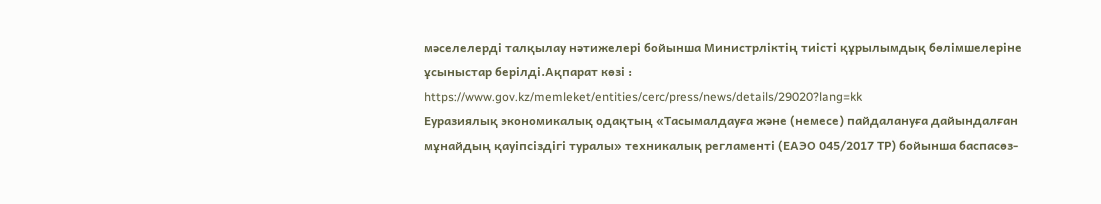мәселелерді талқылау нәтижелері бойынша Министрліктің тиісті құрылымдық бөлімшелеріне ұсыныстар берілді.Ақпарат көзі : https://www.gov.kz/memleket/entities/cerc/press/news/details/29020?lang=kk
Еуразиялық экономикалық одақтың «Тасымалдауға және (немесе) пайдалануға дайындалған мұнайдың қауіпсіздігі туралы» техникалық регламенті (ЕАЭО 045/2017 ТР) бойынша баспасөз-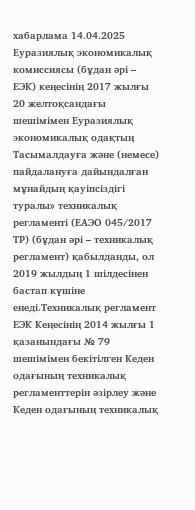хабарлама 14.04.2025
Еуразиялық экономикалық комиссиясы (бұдан әрі – ЕЭК) кеңесінің 2017 жылғы 20 желтоқсандағы шешімімен Еуразиялық экономикалық одақтың Тасымалдауға және (немесе) пайдалануға дайындалған мұнайдың қауіпсіздігі туралы» техникалық регламенті (ЕАЭО 045/2017 ТР) (бұдан әрі – техникалық регламент) қабылданды, ол 2019 жылдың 1 шілдесінен бастап күшіне енеді.Техникалық регламент ЕЭК Кеңесінің 2014 жылғы 1 қазанындағы № 79 шешімімен бекітілген Кеден одағының техникалық регламенттерін әзірлеу және Кеден одағының техникалық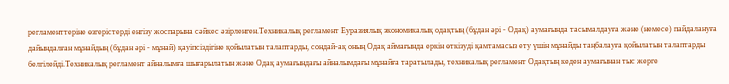регламенттеріне өзгерістерді енгізу жоспарына сәйкес әзірленген.Техникалық регламент Еуразиялық экономикалық одақтың (бұдан әрі - Одақ) аумағында тасымалдауға және (немесе) пайдалануға дайындалған мұнайдың (бұдан әрі - мұнай) қауіпсіздігіне қойылатын талаптарды, сондай-ақ оның Одақ аймағында еркін өткізуді қамтамасыз ету үшін мұнайды таңбалауға қойылатын талаптарды белгілейді.Техникалық регламент айналымға шығарылатын және Одақ аумағындағы айналымдағы мұнайға таратылады, техникалық регламент Одақтың кеден аумағынан тыс жерге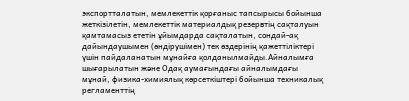экспортталатын, мемлекеттік қорғаныс тапсырысы бойынша жеткізілетін, мемлекеттік материалдық резервтің сақталуын қамтамасыз ететін ұйымдарда сақталатын, сондай-ақ дайындаушымен (өндірушімен) тек өздерінің қажеттіліктері үшін пайдаланатын мұнайға қолданылмайды.Айналымға шығарылатын және Одақ аумағындағы айналымдағы мұнай, физика-химиялық көрсеткіштері бойынша техникалық регламенттің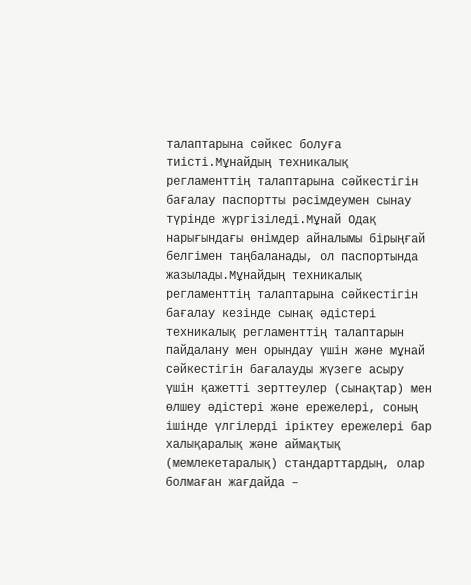талаптарына сәйкес болуға тиісті.Мұнайдың техникалық регламенттің талаптарына сәйкестігін бағалау паспортты рәсімдеумен сынау түрінде жүргізіледі.Мұнай Одақ нарығындағы өнімдер айналымы бірыңғай белгімен таңбаланады, ол паспортында жазылады.Мұнайдың техникалық регламенттің талаптарына сәйкестігін бағалау кезінде сынақ әдістері техникалық регламенттің талаптарын пайдалану мен орындау үшін және мұнай сәйкестігін бағалауды жүзеге асыру үшін қажетті зерттеулер (сынақтар) мен өлшеу әдістері және ережелері, соның ішінде үлгілерді іріктеу ережелері бар халықаралық және аймақтық (мемлекетаралық) стандарттардың, олар болмаған жағдайда –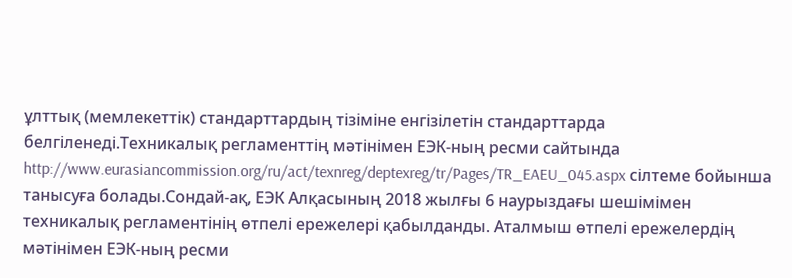ұлттық (мемлекеттік) стандарттардың тізіміне енгізілетін стандарттарда белгіленеді.Техникалық регламенттің мәтінімен ЕЭК-ның ресми сайтында http://www.eurasiancommission.org/ru/act/texnreg/deptexreg/tr/Pages/TR_EAEU_045.aspx сілтеме бойынша танысуға болады.Сондай-ақ, ЕЭК Алқасының 2018 жылғы 6 наурыздағы шешімімен техникалық регламентінің өтпелі ережелері қабылданды. Аталмыш өтпелі ережелердің мәтінімен ЕЭК-ның ресми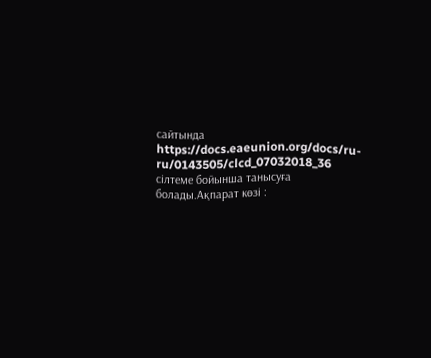сайтында https://docs.eaeunion.org/docs/ru-ru/0143505/clcd_07032018_36 сілтеме бойынша танысуға болады.Ақпарат көзі :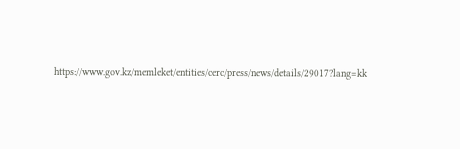https://www.gov.kz/memleket/entities/cerc/press/news/details/29017?lang=kk